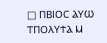□ ⲠⲂⲒⲞⲤ ⲀⲨⲰ ⲦⲠⲞⲖⲨϮⲀ Ⲙ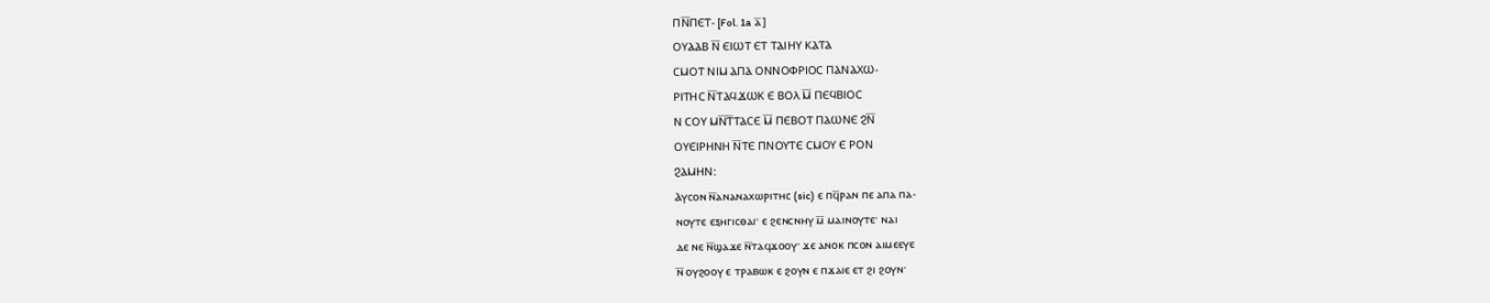ⲠⲚ̅ⲠⲈⲦ‐ [Fol. 1a ⲁ̅]
ⲞⲨⲀⲀⲂ Ⲛ̅ ⲈⲒⲰⲦ ⲈⲦ ⲦⲀⲒⲎⲨ ⲔⲀⲦⲀ
ⲤⲘⲞⲦ ⲚⲒⲘ ⲀⲠⲀ ⲞⲚⲚⲞⲪⲢⲒⲞⲤ ⲠⲀⲚⲀⲬⲰ‐
ⲢⲒⲦⲎⲤ Ⲛ̅ⲦⲀϤϪⲰⲔ Ⲉ ⲂⲞⲖ Ⲙ̅ ⲠⲈϤⲂⲒⲞⲤ
Ⲛ ⲤⲞⲨ ⲘⲚ̅Ⲧ̅ⲦⲀⲤⲈ Ⲙ̅ ⲠⲈⲂⲞⲦ ⲠⲀⲰⲚⲈ ϨⲚ̅
ⲞⲨⲈⲒⲢⲎⲚⲎ Ⲛ̅ⲦⲈ ⲠⲚⲞⲨⲦⲈ ⲤⲘⲞⲨ Ⲉ ⲢⲞⲚ
ϨⲀⲘⲎⲚ:
Ⲁⲩⲥⲟⲛ ⲛ̅ⲁⲛⲁⲛⲁⲭⲱⲣⲓⲧⲏⲥ (sic) ⲉ ⲡϥ̅ⲣⲁⲛ ⲡⲉ ⲁⲡⲁ ⲡⲁ‐
ⲛⲟⲩⲧⲉ ⲉⲝⲏⲅⲓⲥⲑⲁⲓ· ⲉ ϩⲉⲛⲥⲛⲏⲩ ⲙ̅ ⲙⲁⲓⲛⲟⲩⲧⲉ· ⲛⲁⲓ
ⲇⲉ ⲛⲉ ⲛ̅ϣⲁϫⲉ ⲛ̅ⲧⲁϥϫⲟⲟⲩ· ϫⲉ ⲁⲛⲟⲕ ⲡⲥⲟⲛ ⲁⲓⲙⲉⲉⲩⲉ
ⲛ̅ ⲟⲩϩⲟⲟⲩ ⲉ ⲧⲣⲁⲃⲱⲕ ⲉ ϩⲟⲩⲛ ⲉ ⲡϫⲁⲓⲉ ⲉⲧ ϩⲓ ϩⲟⲩⲛ·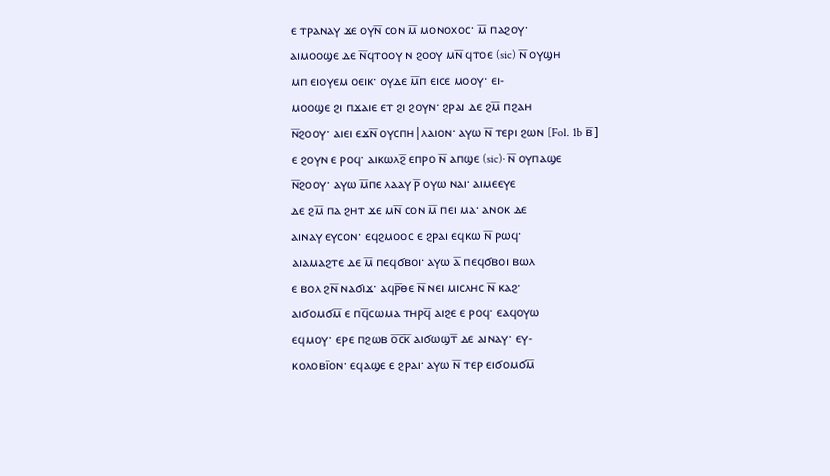ⲉ ⲧⲣⲁⲛⲁⲩ ϫⲉ ⲟⲩⲛ̅ ⲥⲟⲛ ⲙ̅ ⲙⲟⲛⲟⲭⲟⲥ· ⲙ̅ ⲡⲁϩⲟⲩ·
ⲁⲓⲙⲟⲟϣⲉ ⲇⲉ ⲛ̅ϥⲧⲟⲟⲩ ⲛ ϩⲟⲟⲩ ⲙⲛ̅ ϥⲧⲟⲉ (sic) ⲛ̅ ⲟⲩϣⲏ
ⲙⲡ ⲉⲓⲟⲩⲉⲙ ⲟⲉⲓⲕ· ⲟⲩⲇⲉ ⲙ̅ⲡ ⲉⲓⲥⲉ ⲙⲟⲟⲩ· ⲉⲓ‐
ⲙⲟⲟϣⲉ ϩⲓ ⲡϫⲁⲓⲉ ⲉⲧ ϩⲓ ϩⲟⲩⲛ· ϩⲣⲁⲓ ⲇⲉ ϩⲙ̅ ⲡϩⲁⲏ
ⲛ̅ϩⲟⲟⲩ· ⲁⲓⲉⲓ ⲉϫⲛ̅ ⲟⲩⲥⲡⲏ|ⲗⲁⲓⲟⲛ· ⲁⲩⲱ ⲛ̅ ⲧⲉⲣⲓ ϩⲱⲛ [Fol. 1b ⲃ̅]
ⲉ ϩⲟⲩⲛ ⲉ ⲣⲟϥ· ⲁⲓⲕⲱⲗϩ̅ ⲉⲡⲣⲟ ⲛ̅ ⲁⲡϣⲉ (sic)· ⲛ̅ ⲟⲩⲡⲁϣⲉ
ⲛ̅ϩⲟⲟⲩ· ⲁⲩⲱ ⲙ̅ⲡⲉ ⲗⲁⲁⲩ ⲣ̅ ⲟⲩⲱ ⲛⲁⲓ· ⲁⲓⲙⲉⲉⲩⲉ
ⲇⲉ ϩⲙ̅ ⲡⲁ ϩⲏⲧ ϫⲉ ⲙⲛ̅ ⲥⲟⲛ ⲙ̅ ⲡⲉⲓ ⲙⲁ· ⲁⲛⲟⲕ ⲇⲉ
ⲁⲓⲛⲁⲩ ⲉⲩⲥⲟⲛ· ⲉϥϩⲙⲟⲟⲥ ⲉ ϩⲣⲁⲓ ⲉϥⲕⲱ ⲛ̅ ⲣⲱϥ·
ⲁⲓⲁⲙⲁϩⲧⲉ ⲇⲉ ⲙ̅ ⲡⲉϥϭⲃⲟⲓ· ⲁⲩⲱ ⲁ̅ ⲡⲉϥϭⲃⲟⲓ ⲃⲱⲗ
ⲉ ⲃⲟⲗ ϩⲛ̅ ⲛⲁϭⲓϫ· ⲁϥⲣ̅ⲑⲉ ⲛ̅ ⲛⲉⲓ ⲙⲓⲥⲗⲏⲥ ⲛ̅ ⲕⲁϩ·
ⲁⲓϭⲟⲙϭⲙ̅ ⲉ ⲡϥ̅ⲥⲱⲙⲁ ⲧⲏⲣϥ̅ ⲁⲓϩⲉ ⲉ ⲣⲟϥ· ⲉⲁϥⲟⲩⲱ
ⲉϥⲙⲟⲩ· ⲉⲣⲉ ⲡϩⲱⲃ ⲟ̅ⲥ̅ⲕ̅ ⲁⲓϭⲱϣⲧ̅ ⲇⲉ ⲁⲓⲛⲁⲩ· ⲉⲩ‐
ⲕⲟⲗⲟⲃⲓ̅ⲟⲛ· ⲉϥⲁϣⲉ ⲉ ϩⲣⲁⲓ· ⲁⲩⲱ ⲛ̅ ⲧⲉⲣ ⲉⲓϭⲟⲙϭⲙ̅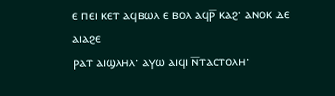ⲉ ⲡⲉⲓ ⲕⲉⲧ ⲁϥⲃⲱⲗ ⲉ ⲃⲟⲗ ⲁϥⲣ̅ ⲕⲁϩ· ⲁⲛⲟⲕ ⲇⲉ ⲁⲓⲁϩⲉ
ⲣⲁⲧ ⲁⲓϣⲗⲏⲗ· ⲁⲩⲱ ⲁⲓϥⲓ ⲛ̅ⲧⲁⲥⲧⲟⲗⲏ·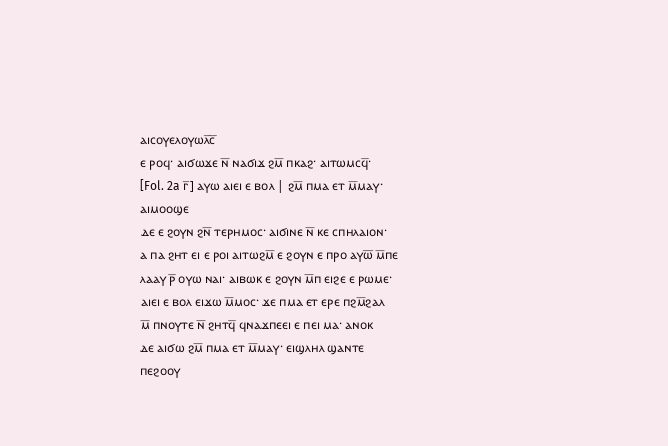ⲁⲓⲥⲟⲩⲉⲗⲟⲩⲱⲗ̅ⲥ̅
ⲉ ⲣⲟϥ· ⲁⲓϭⲱϫⲉ ⲛ̅ ⲛⲁϭⲓϫ ϩⲙ̅ ⲡⲕⲁϩ· ⲁⲓⲧⲱⲙⲥϥ̅·
[Fol. 2a ⲅ̅] ⲁⲩⲱ ⲁⲓⲉⲓ ⲉ ⲃⲟⲗ | ϩⲙ̅ ⲡⲙⲁ ⲉⲧ ⲙ̅ⲙⲁⲩ· ⲁⲓⲙⲟⲟϣⲉ
ⲇⲉ ⲉ ϩⲟⲩⲛ ϩⲛ̅ ⲧⲉⲣⲏⲙⲟⲥ· ⲁⲓϭⲓⲛⲉ ⲛ̅ ⲕⲉ ⲥⲡⲏⲗⲁⲓⲟⲛ·
ⲁ ⲡⲁ ϩⲏⲧ ⲉⲓ ⲉ ⲣⲟⲓ ⲁⲓⲧⲱϩⲙ̅ ⲉ ϩⲟⲩⲛ ⲉ ⲡⲣⲟ ⲁⲩⲱ̅ ⲙ̅ⲡⲉ
ⲗⲁⲁⲩ ⲣ̅ ⲟⲩⲱ ⲛⲁⲓ· ⲁⲓⲃⲱⲕ ⲉ ϩⲟⲩⲛ ⲙ̅ⲡ ⲉⲓϩⲉ ⲉ ⲣⲱⲙⲉ·
ⲁⲓⲉⲓ ⲉ ⲃⲟⲗ ⲉⲓϫⲱ ⲙ̅ⲙⲟⲥ· ϫⲉ ⲡⲙⲁ ⲉⲧ ⲉⲣⲉ ⲡϩⲙ̅ϩⲁⲗ
ⲙ̅ ⲡⲛⲟⲩⲧⲉ ⲛ̅ ϩⲏⲧϥ̅ ϥⲛⲁϫⲡⲉⲉⲓ ⲉ ⲡⲉⲓ ⲙⲁ· ⲁⲛⲟⲕ
ⲇⲉ ⲁⲓϭⲱ ϩⲙ̅ ⲡⲙⲁ ⲉⲧ ⲙ̅ⲙⲁⲩ· ⲉⲓϣⲗⲏⲗ ϣⲁⲛⲧⲉ
ⲡⲉϩⲟⲟⲩ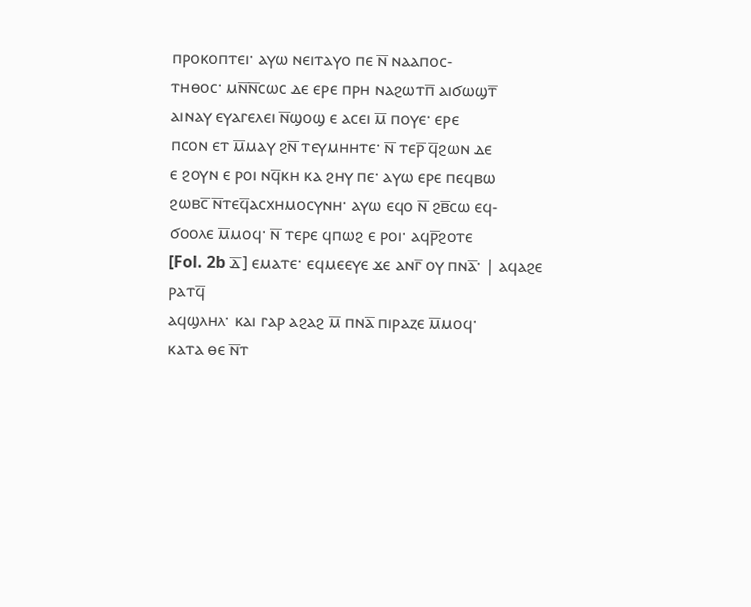ⲡⲣⲟⲕⲟⲡⲧⲉⲓ· ⲁⲩⲱ ⲛⲉⲓⲧⲁⲩⲟ ⲡⲉ ⲛ̅ ⲛⲁⲁⲡⲟⲥ‐
ⲧⲏⲑⲟⲥ· ⲙⲛ̅ⲛ̅ⲥⲱⲥ ⲇⲉ ⲉⲣⲉ ⲡⲣⲏ ⲛⲁϩⲱⲧⲡ̅ ⲁⲓϭⲱϣⲧ̅
ⲁⲓⲛⲁⲩ ⲉⲩⲁⲅⲉⲗⲉⲓ ⲛ̅ϣⲟϣ ⲉ ⲁⲥⲉⲓ ⲙ̅ ⲡⲟⲩⲉ· ⲉⲣⲉ
ⲡⲥⲟⲛ ⲉⲧ ⲙ̅ⲙⲁⲩ ϩⲛ̅ ⲧⲉⲩⲙⲏⲏⲧⲉ· ⲛ̅ ⲧⲉⲣ̅ ϥ̅ϩⲱⲛ ⲇⲉ
ⲉ ϩⲟⲩⲛ ⲉ ⲣⲟⲓ ⲛϥ̅ⲕⲏ ⲕⲁ ϩⲏⲩ ⲡⲉ· ⲁⲩⲱ ⲉⲣⲉ ⲡⲉϥⲃⲱ
ϩⲱⲃⲥ̅ ⲛ̅ⲧⲉϥ̅ⲁⲥⲭⲏⲙⲟⲥⲩⲛⲏ· ⲁⲩⲱ ⲉϥⲟ ⲛ̅ ϩⲃ̅ⲥⲱ ⲉϥ‐
ϭⲟⲟⲗⲉ ⲙ̅ⲙⲟϥ· ⲛ̅ ⲧⲉⲣⲉ ϥⲡⲱϩ ⲉ ⲣⲟⲓ· ⲁϥⲣ̅ϩⲟⲧⲉ
[Fol. 2b ⲇ̅] ⲉⲙⲁⲧⲉ· ⲉϥⲙⲉⲉⲩⲉ ϫⲉ ⲁⲛⲅ̅ ⲟⲩ ⲡⲛⲁ̅· | ⲁϥⲁϩⲉ ⲣⲁⲧϥ̅
ⲁϥϣⲗⲏⲗ· ⲕⲁⲓ ⲅⲁⲣ ⲁϩⲁϩ ⲙ̅ ⲡⲛⲁ̅ ⲡⲓⲣⲁⲍⲉ ⲙ̅ⲙⲟϥ·
ⲕⲁⲧⲁ ⲑⲉ ⲛ̅ⲧ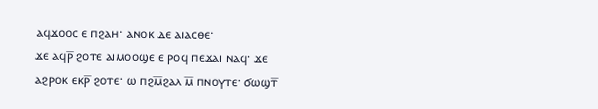ⲁϥϫⲟⲟⲥ ⲉ ⲡϩⲁⲏ· ⲁⲛⲟⲕ ⲇⲉ ⲁⲓⲁⲥⲑⲉ·
ϫⲉ ⲁϥⲣ̅ ϩⲟⲧⲉ ⲁⲓⲙⲟⲟϣⲉ ⲉ ⲣⲟϥ ⲡⲉϫⲁⲓ ⲛⲁϥ· ϫⲉ
ⲁϩⲣⲟⲕ ⲉⲕⲣ̅ ϩⲟⲧⲉ· ⲱ ⲡϩⲙ̅ϩⲁⲗ ⲙ̅ ⲡⲛⲟⲩⲧⲉ· ϭⲱϣⲧ̅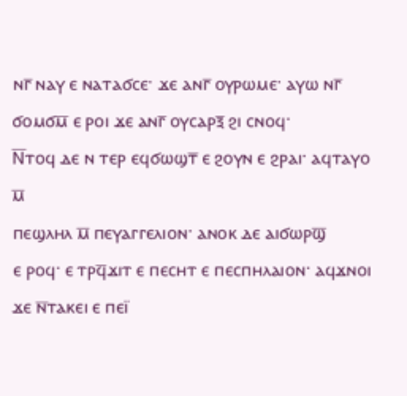ⲛⲅ̅ ⲛⲁⲩ ⲉ ⲛⲁⲧⲁϭⲥⲉ· ϫⲉ ⲁⲛⲅ̅ ⲟⲩⲣⲱⲙⲉ· ⲁⲩⲱ ⲛⲅ̅
ϭⲟⲙϭⲙ̅ ⲉ ⲣⲟⲓ ϫⲉ ⲁⲛⲅ̅ ⲟⲩⲥⲁⲣⲝ̅ ϩⲓ ⲥⲛⲟϥ·
Ⲛ̅ⲧⲟϥ ⲇⲉ ⲛ ⲧⲉⲣ ⲉϥϭⲱϣⲧ̅ ⲉ ϩⲟⲩⲛ ⲉ ϩⲣⲁⲓ· ⲁϥⲧⲁⲩⲟ ⲙ̅
ⲡⲉϣⲗⲏⲗ ⲙ̅ ⲡⲉⲩⲁⲅⲅⲉⲗⲓⲟⲛ· ⲁⲛⲟⲕ ⲇⲉ ⲁⲓϭⲱⲣϣ̅
ⲉ ⲣⲟϥ· ⲉ ⲧⲣϥ̅ϫⲓⲧ ⲉ ⲡⲉⲥⲏⲧ ⲉ ⲡⲉⲥⲡⲏⲗⲁⲓⲟⲛ· ⲁϥϫⲛⲟⲓ
ϫⲉ ⲛ̅ⲧⲁⲕⲉⲓ ⲉ ⲡⲉⲓ̈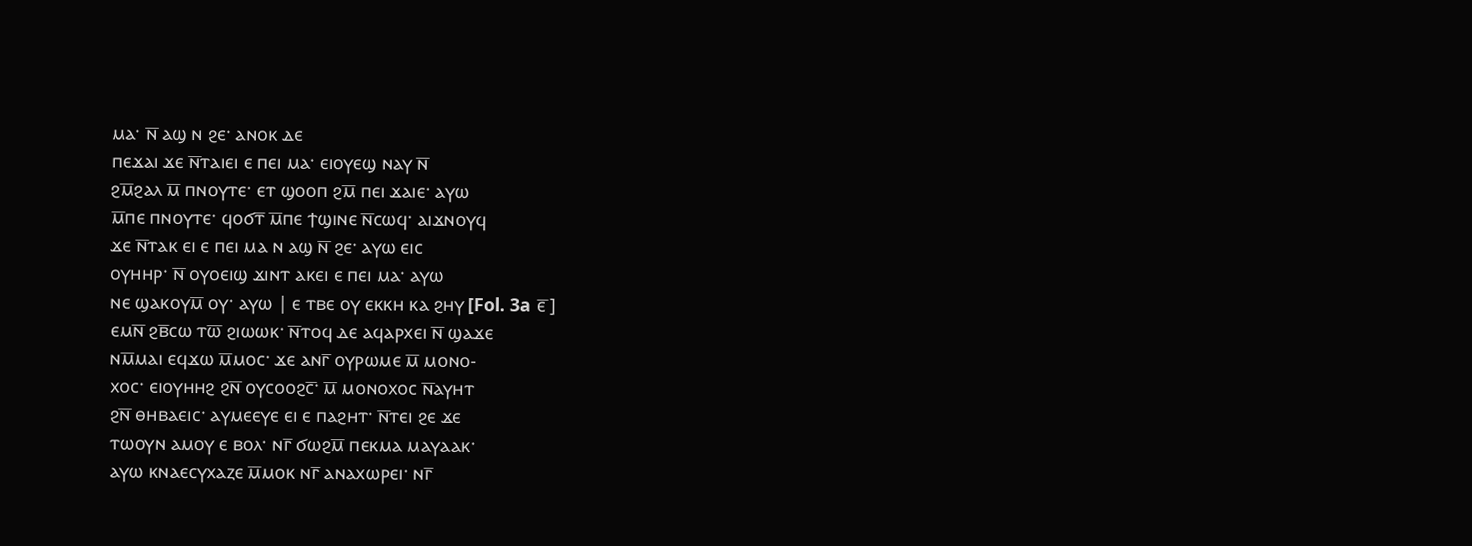ⲙⲁ· ⲛ̅ ⲁϣ ⲛ ϩⲉ· ⲁⲛⲟⲕ ⲇⲉ
ⲡⲉϫⲁⲓ ϫⲉ ⲛ̅ⲧⲁⲓⲉⲓ ⲉ ⲡⲉⲓ ⲙⲁ· ⲉⲓⲟⲩⲉϣ ⲛⲁⲩ ⲛ̅
ϩⲙ̅ϩⲁⲗ ⲙ̅ ⲡⲛⲟⲩⲧⲉ· ⲉⲧ ϣⲟⲟⲡ ϩⲙ̅ ⲡⲉⲓ ϫⲁⲓⲉ· ⲁⲩⲱ
ⲙ̅ⲡⲉ ⲡⲛⲟⲩⲧⲉ· ϥⲟϭⲧ̅ ⲙ̅ⲡⲉ ϯϣⲓⲛⲉ ⲛ̅ⲥⲱϥ· ⲁⲓϫⲛⲟⲩϥ
ϫⲉ ⲛ̅ⲧⲁⲕ ⲉⲓ ⲉ ⲡⲉⲓ ⲙⲁ ⲛ ⲁϣ ⲛ̅ ϩⲉ· ⲁⲩⲱ ⲉⲓⲥ
ⲟⲩⲏⲏⲣ· ⲛ̅ ⲟⲩⲟⲉⲓϣ ϫⲓⲛⲧ ⲁⲕⲉⲓ ⲉ ⲡⲉⲓ ⲙⲁ· ⲁⲩⲱ
ⲛⲉ ϣⲁⲕⲟⲩⲙ̅ ⲟⲩ· ⲁⲩⲱ | ⲉ ⲧⲃⲉ ⲟⲩ ⲉⲕⲕⲏ ⲕⲁ ϩⲏⲩ [Fol. 3a ⲉ̅]
ⲉⲙⲛ̅ ϩⲃ̅ⲥⲱ ⲧⲱ̅ ϩⲓⲱⲱⲕ· ⲛ̅ⲧⲟϥ ⲇⲉ ⲁϥⲁⲣⲭⲉⲓ ⲛ̅ ϣⲁϫⲉ
ⲛⲙ̅ⲙⲁⲓ ⲉϥϫⲱ ⲙ̅ⲙⲟⲥ· ϫⲉ ⲁⲛⲅ̅ ⲟⲩⲣⲱⲙⲉ ⲙ̅ ⲙⲟⲛⲟ‐
ⲭⲟⲥ· ⲉⲓⲟⲩⲏⲏϩ ϩⲛ̅ ⲟⲩⲥⲟⲟϩⲥ̅· ⲙ̅ ⲙⲟⲛⲟⲭⲟⲥ ⲛ̅ⲁⲩⲏⲧ
ϩⲛ̅ ⲑⲏⲃⲁⲉⲓⲥ· ⲁⲩⲙⲉⲉⲩⲉ ⲉⲓ ⲉ ⲡⲁϩⲏⲧ· ⲛ̅ⲧⲉⲓ ϩⲉ ϫⲉ
ⲧⲱⲟⲩⲛ ⲁⲙⲟⲩ ⲉ ⲃⲟⲗ· ⲛⲅ̅ ϭⲱϩⲙ̅ ⲡⲉⲕⲙⲁ ⲙⲁⲩⲁⲁⲕ·
ⲁⲩⲱ ⲕⲛⲁⲉⲥⲩⲭⲁⲍⲉ ⲙ̅ⲙⲟⲕ ⲛⲅ̅ ⲁⲛⲁⲭⲱⲣⲉⲓ· ⲛⲅ̅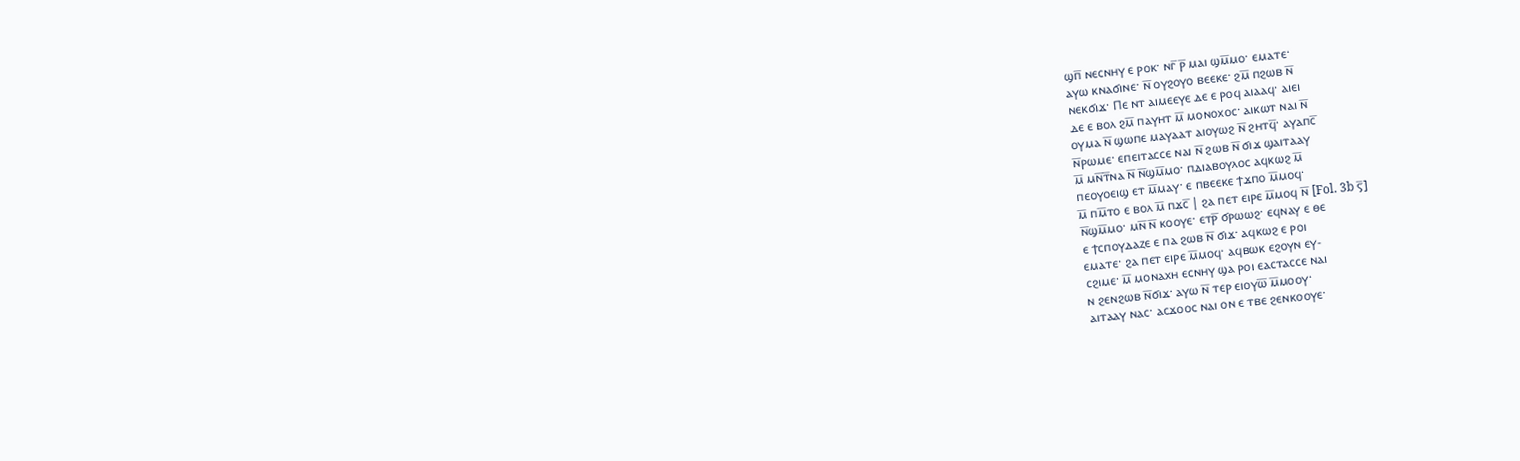ϣⲡ̅ ⲛⲉⲥⲛⲏⲩ ⲉ ⲣⲟⲕ· ⲛⲅ̅ ⲣ̅ ⲙⲁⲓ ϣⲙ̅ⲙⲟ· ⲉⲙⲁⲧⲉ·
ⲁⲩⲱ ⲕⲛⲁϭⲓⲛⲉ· ⲛ̅ ⲟⲩϩⲟⲩⲟ ⲃⲉⲉⲕⲉ· ϩⲙ̅ ⲡϩⲱⲃ ⲛ̅
ⲛⲉⲕϭⲓϫ· Ⲡⲉ ⲛⲧ ⲁⲓⲙⲉⲉⲩⲉ ⲇⲉ ⲉ ⲣⲟϥ ⲁⲓⲁⲁϥ· ⲁⲓⲉⲓ
ⲇⲉ ⲉ ⲃⲟⲗ ϩⲙ̅ ⲡⲁⲩⲏⲧ ⲙ̅ ⲙⲟⲛⲟⲭⲟⲥ· ⲁⲓⲕⲱⲧ ⲛⲁⲓ ⲛ̅
ⲟⲩⲙⲁ ⲛ̅ ϣⲱⲡⲉ ⲙⲁⲩⲁⲁⲧ ⲁⲓⲟⲩⲱϩ ⲛ̅ ϩⲏⲧϥ̅· ⲁⲩⲁⲡⲥ̅
ⲛ̅ⲣⲱⲙⲉ· ⲉⲡⲉⲓⲧⲁⲥⲥⲉ ⲛⲁⲓ ⲛ̅ ϩⲱⲃ ⲛ̅ ϭⲓϫ ϣⲁⲓⲧⲁⲁⲩ
ⲙ̅ ⲙⲛ̅ⲧ̅ⲛⲁ ⲛ̅ ⲛ̅ϣⲙ̅ⲙⲟ· ⲡⲇⲓⲁⲃⲟⲩⲗⲟⲥ ⲁϥⲕⲱϩ ⲙ̅
ⲡⲉⲟⲩⲟⲉⲓϣ ⲉⲧ ⲙ̅ⲙⲁⲩ· ⲉ ⲡⲃⲉⲉⲕⲉ ϯϫⲡⲟ ⲙ̅ⲙⲟϥ·
ⲙ̅ ⲡⲙ̅ⲧⲟ ⲉ ⲃⲟⲗ ⲙ̅ ⲡϫⲥ̅ | ϩⲁ ⲡⲉⲧ ⲉⲓⲣⲉ ⲙ̅ⲙⲟϥ ⲛ̅ [Fol. 3b ⲋ̅]
ⲛ̅ϣⲙ̅ⲙⲟ· ⲙⲛ̅ ⲛ̅ ⲕⲟⲟⲩⲉ· ⲉⲧⲣ̅ ϭⲣⲱⲱϩ· ⲉϥⲛⲁⲩ ⲉ ⲑⲉ
ⲉ ϯⲥⲡⲟⲩⲇⲁⲍⲉ ⲉ ⲡⲁ ϩⲱⲃ ⲛ̅ ϭⲓϫ· ⲁϥⲕⲱϩ ⲉ ⲣⲟⲓ
ⲉⲙⲁⲧⲉ· ϩⲁ ⲡⲉⲧ ⲉⲓⲣⲉ ⲙ̅ⲙⲟϥ· ⲁϥⲃⲱⲕ ⲉϩⲟⲩⲛ ⲉⲩ‐
ⲥϩⲓⲙⲉ· ⲙ̅ ⲙⲟⲛⲁⲭⲏ ⲉⲥⲛⲏⲩ ϣⲁ ⲣⲟⲓ ⲉⲁⲥⲧⲁⲥⲥⲉ ⲛⲁⲓ
ⲛ ϩⲉⲛϩⲱⲃ ⲛ̅ϭⲓϫ· ⲁⲩⲱ ⲛ̅ ⲧⲉⲣ ⲉⲓⲟⲩⲱ̅ ⲙ̅ⲙⲟⲟⲩ·
ⲁⲓⲧⲁⲁⲩ ⲛⲁⲥ· ⲁⲥϫⲟⲟⲥ ⲛⲁⲓ ⲟⲛ ⲉ ⲧⲃⲉ ϩⲉⲛⲕⲟⲟⲩⲉ·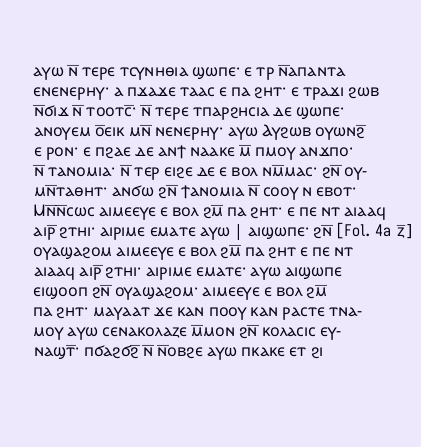ⲁⲩⲱ ⲛ̅ ⲧⲉⲣⲉ ⲧⲥⲩⲛⲏⲑⲓⲁ ϣⲱⲡⲉ· ⲉ ⲧⲣ ⲛ̅ⲁⲡⲁⲛⲧⲁ
ⲉⲛⲉⲛⲉⲣⲏⲩ· ⲁ ⲡϫⲁϫⲉ ⲧⲁⲁⲥ ⲉ ⲡⲁ ϩⲏⲧ· ⲉ ⲧⲣⲁϫⲓ ϩⲱⲃ
ⲛ̅ϭⲓϫ ⲛ̅ ⲧⲟⲟⲧⲥ̅· ⲛ̅ ⲧⲉⲣⲉ ⲧⲡⲁⲣϩⲏⲥⲓⲁ ⲇⲉ ϣⲱⲡⲉ·
ⲁⲛⲟⲩⲉⲙ ⲟ̅ⲉⲓⲕ ⲙⲛ̅ ⲛⲉⲛⲉⲣⲏⲩ· ⲁⲩⲱ Ⲁⲩϩⲱⲃ ⲟⲩⲱⲛϩ̅
ⲉ ⲣⲟⲛ· ⲉ ⲡϩⲁⲉ ⲇⲉ ⲁⲛϯ ⲛⲁⲁⲕⲉ ⲙ̅ ⲡⲙⲟⲩ ⲁⲛϫⲡⲟ·
ⲛ̅ ⲧⲁⲛⲟⲙⲓⲁ· ⲛ̅ ⲧⲉⲣ ⲉⲓϩⲉ ⲇⲉ ⲉ ⲃⲟⲗ ⲛⲙ̅ⲙⲁⲥ· ϩⲛ̅ ⲟⲩ‐
ⲙⲛ̅ⲧⲁⲑⲏⲧ· ⲁⲛϭⲱ ϩⲛ̅ ϯⲁⲛⲟⲙⲓⲁ ⲛ̅ ⲥⲟⲟⲩ ⲛ ⲉⲃⲟⲧ·
Ⲙⲛ̅ⲛ̅ⲥⲱⲥ ⲁⲓⲙⲉⲉⲩⲉ ⲉ ⲃⲟⲗ ϩⲙ̅ ⲡⲁ ϩⲏⲧ· ⲉ ⲡⲉ ⲛⲧ ⲁⲓⲁⲁϥ
ⲁⲓⲣ̅ ϩⲧⲏⲓ· ⲁⲓⲣⲓⲙⲉ ⲉⲙⲁⲧⲉ ⲁⲩⲱ | ⲁⲓϣⲱⲡⲉ· ϩⲛ̅ [Fol. 4a ⲍ̅]
ⲟⲩⲁϣⲁϩⲟⲙ ⲁⲓⲙⲉⲉⲩⲉ ⲉ ⲃⲟⲗ ϩⲙ̅ ⲡⲁ ϩⲏⲧ ⲉ ⲡⲉ ⲛⲧ
ⲁⲓⲁⲁϥ ⲁⲓⲣ̅ ϩⲧⲏⲓ· ⲁⲓⲣⲓⲙⲉ ⲉⲙⲁⲧⲉ· ⲁⲩⲱ ⲁⲓϣⲱⲡⲉ
ⲉⲓϣⲟⲟⲡ ϩⲛ̅ ⲟⲩⲁϣⲁϩⲟⲙ· ⲁⲓⲙⲉⲉⲩⲉ ⲉ ⲃⲟⲗ ϩⲙ̅
ⲡⲁ ϩⲏⲧ· ⲙⲁⲩⲁⲁⲧ ϫⲉ ⲕⲁⲛ ⲡⲟⲟⲩ ⲕⲁⲛ ⲣⲁⲥⲧⲉ ⲧⲛⲁ‐
ⲙⲟⲩ ⲁⲩⲱ ⲥⲉⲛⲁⲕⲟⲗⲁⲍⲉ ⲙ̅ⲙⲟⲛ ϩⲛ̅ ⲕⲟⲗⲁⲥⲓⲥ ⲉⲩ‐
ⲛⲁϣⲧ̅· ⲡϭⲁϩϭϩ̅ ⲛ̅ ⲛ̅ⲟⲃϩⲉ ⲁⲩⲱ ⲡⲕⲁⲕⲉ ⲉⲧ ϩⲓ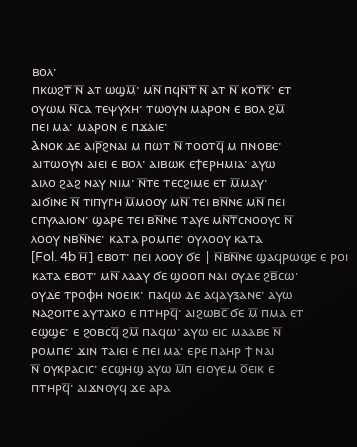ⲃⲟⲗ·
ⲡⲕⲱϩⲧ̅ ⲛ̅ ⲁⲧ ⲱϣⲙ̅· ⲙⲛ̅ ⲡϥⲛ̅ⲧ̅ ⲛ̅ ⲁⲧ ⲛ̅ ⲕⲟⲧ̅ⲕ̅· ⲉⲧ
ⲟⲩⲱⲙ ⲛ̅ⲥⲁ ⲧⲉⲯⲩⲭⲏ· ⲧⲱⲟⲩⲛ ⲙⲁⲣⲟⲛ ⲉ ⲃⲟⲗ ϩⲙ̅
ⲡⲉⲓ ⲙⲁ· ⲙⲁⲣⲟⲛ ⲉ ⲡϫⲁⲓⲉ·
Ⲁⲛⲟⲕ ⲇⲉ ⲁⲓⲣ̅ϩⲛⲁⲓ ⲙ ⲡⲱⲧ ⲛ̅ ⲧⲟⲟⲧϥ̅ ⲙ ⲡⲛⲟⲃⲉ·
ⲁⲓⲧⲱⲟⲩⲛ ⲁⲓⲉⲓ ⲉ ⲃⲟⲗ· ⲁⲓⲃⲱⲕ ⲉϯⲉⲣⲏⲙⲓⲁ· ⲁⲩⲱ
ⲁⲓⲗⲟ ϩⲁϩ ⲛⲁⲩ ⲛⲓⲙ· ⲛ̅ⲧⲉ ⲧⲉⲥϩⲓⲙⲉ ⲉⲧ ⲙ̅ⲙⲁⲩ·
ⲁⲓϭⲓⲛⲉ ⲛ̅ ⲧⲓⲡⲩⲅⲏ ⲙ̅ⲙⲟⲟⲩ ⲙⲛ̅ ⲧⲉⲓ ⲃⲛ̅ⲛⲉ ⲙⲛ̅ ⲡⲉⲓ
ⲥⲡⲩⲗⲁⲓⲟⲛ· ϣⲁⲣⲉ ⲧⲉⲓ ⲃⲛ̅ⲛⲉ ⲧⲁⲩⲉ ⲙⲛ̅ⲧ̅ⲥⲛⲟⲟⲩⲥ ⲛ̅
ⲗⲟⲟⲩ ⲛⲃⲛ̅ⲛⲉ· ⲕⲁⲧⲁ ⲣⲟⲙⲡⲉ· ⲟⲩⲗⲟⲟⲩ ⲕⲁⲧⲁ
[Fol. 4b ⲏ̅] ⲉⲃⲟⲧ· ⲡⲉⲓ ⲗⲟⲟⲩ ϭⲉ | ⲛ̅ⲃⲛ̅ⲛⲉ ϣⲁϥⲣⲱϣⲉ ⲉ ⲣⲟⲓ
ⲕⲁⲧⲁ ⲉⲃⲟⲧ· ⲙⲛ̅ ⲗⲁⲁⲩ ϭⲉ ϣⲟⲟⲡ ⲛⲁⲓ ⲟⲩⲇⲉ ϩⲃ̅ⲥⲱ·
ⲟⲩⲇⲉ ⲧⲣⲟⲫⲏ ⲛⲟⲉⲓⲕ· ⲡⲁϥⲱ ⲇⲉ ⲁϥⲁⲩⲝⲁⲛⲉ· ⲁⲩⲱ
ⲛⲁϩⲟⲓⲧⲉ ⲁⲩⲧⲁⲕⲟ ⲉ ⲡⲧⲏⲣϥ̅· ⲁⲓϩⲱⲃⲥ̅ ϭⲉ ⲙ̅ ⲡⲙⲁ ⲉⲧ
ⲉϣϣⲉ· ⲉ ϩⲟⲃⲥϥ̅ ϩⲙ̅ ⲡⲁϥⲱ· ⲁⲩⲱ ⲉⲓⲥ ⲙⲁⲁⲃⲉ ⲛ̅
ⲣⲟⲙⲡⲉ· ϫⲓⲛ ⲧⲁⲓⲉⲓ ⲉ ⲡⲉⲓ ⲙⲁ· ⲉⲣⲉ ⲡⲁⲏⲣ ϯ ⲛⲁⲓ
ⲛ̅ ⲟⲩⲕⲣⲁⲥⲓⲥ· ⲉⲥϣⲏϣ ⲁⲩⲱ ⲙ̅ⲡ ⲉⲓⲟⲩⲉⲙ ⲟ̅ⲉⲓⲕ ⲉ
ⲡⲧⲏⲣϥ̅· ⲁⲓϫⲛⲟⲩϥ ϫⲉ ⲁⲣⲁ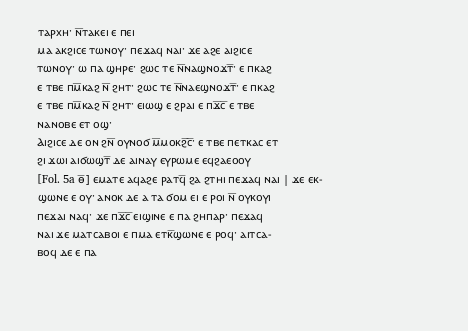ⲧⲁⲣⲭⲏ· ⲛ̅ⲧⲁⲕⲉⲓ ⲉ ⲡⲉⲓ
ⲙⲁ ⲁⲕϩⲓⲥⲉ ⲧⲱⲛⲟⲩ· ⲡⲉϫⲁϥ ⲛⲁⲓ· ϫⲉ ⲁϩⲉ ⲁⲓϩⲓⲥⲉ
ⲧⲱⲛⲟⲩ· ⲱ ⲡⲁ ϣⲏⲣⲉ· ϩⲱⲥ ⲧⲉ ⲛ̅ⲛⲁϣⲛⲟϫⲧ̅· ⲉ ⲡⲕⲁϩ
ⲉ ⲧⲃⲉ ⲡⲙ̅ⲕⲁϩ ⲛ̅ ϩⲏⲧ· ϩⲱⲥ ⲧⲉ ⲛ̅ⲛⲁⲉϣⲛⲟϫⲧ̅· ⲉ ⲡⲕⲁϩ
ⲉ ⲧⲃⲉ ⲡⲙ̅ⲕⲁϩ ⲛ̅ ϩⲏⲧ· ⲉⲓⲱϣ ⲉ ϩⲣⲁⲓ ⲉ ⲡϫ̅ⲥ̅ ⲉ ⲧⲃⲉ
ⲛⲁⲛⲟⲃⲉ ⲉⲧ ⲟϣ·
Ⲁⲓϩⲓⲥⲉ ⲇⲉ ⲟⲛ ϩⲛ̅ ⲟⲩⲛⲟϭ ⲙ̅ⲙⲟⲕϩ̅ⲥ̅· ⲉ ⲧⲃⲉ ⲡⲉⲧⲕⲁⲥ ⲉⲧ
ϩⲓ ϫⲱⲓ ⲁⲓϭⲱϣⲧ̅ ⲇⲉ ⲁⲓⲛⲁⲩ ⲉⲩⲣⲱⲙⲉ ⲉϥϩⲁⲉⲟⲟⲩ
[Fol. 5a ⲑ̅] ⲉⲙⲁⲧⲉ ⲁϥⲁϩⲉ ⲣⲁⲧϥ̅ ϩⲁ ϩⲧⲏⲓ ⲡⲉϫⲁϥ ⲛⲁⲓ | ϫⲉ ⲉⲕ‐
ϣⲱⲛⲉ ⲉ ⲟⲩ· ⲁⲛⲟⲕ ⲇⲉ ⲁ ⲧⲁ ϭⲟⲙ ⲉⲓ ⲉ ⲣⲟⲓ ⲛ̅ ⲟⲩⲕⲟⲩⲓ
ⲡⲉϫⲁⲓ ⲛⲁϥ· ϫⲉ ⲡϫ̅ⲥ̅ ⲉⲓϣⲓⲛⲉ ⲉ ⲡⲁ ϩⲏⲡⲁⲣ· ⲡⲉϫⲁϥ
ⲛⲁⲓ ϫⲉ ⲙⲁⲧⲥⲁⲃⲟⲓ ⲉ ⲡⲙⲁ ⲉⲧⲕ̅ϣⲱⲛⲉ ⲉ ⲣⲟϥ· ⲁⲓⲧⲥⲁ‐
ⲃⲟϥ ⲇⲉ ⲉ ⲡⲁ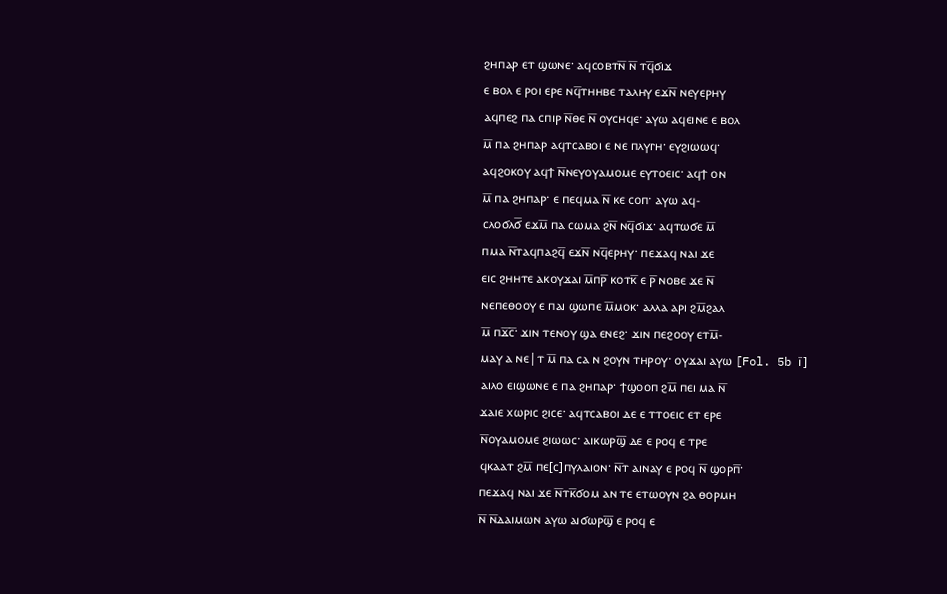ϩⲏⲡⲁⲣ ⲉⲧ ϣⲱⲛⲉ· ⲁϥⲥⲟⲃⲧⲛ̅ ⲛ̅ ⲧϥ̅ϭⲓϫ
ⲉ ⲃⲟⲗ ⲉ ⲣⲟⲓ ⲉⲣⲉ ⲛϥ̅ⲧⲏⲏⲃⲉ ⲧⲁⲗⲏⲩ ⲉϫⲛ̅ ⲛⲉⲩⲉⲣⲏⲩ
ⲁϥⲡⲉϩ ⲡⲁ ⲥⲡⲓⲣ ⲛ̅ⲑⲉ ⲛ̅ ⲟⲩⲥⲏϥⲉ· ⲁⲩⲱ ⲁϥⲉⲓⲛⲉ ⲉ ⲃⲟⲗ
ⲙ̅ ⲡⲁ ϩⲏⲡⲁⲣ ⲁϥⲧⲥⲁⲃⲟⲓ ⲉ ⲛⲉ ⲡⲗⲩⲅⲏ· ⲉⲩϩⲓⲱⲱϥ·
ⲁϥϩⲟⲕⲟⲩ ⲁϥϯ ⲛ̅ⲛⲉⲩⲟⲩⲁⲙⲟⲙⲉ ⲉⲩⲧⲟⲉⲓⲥ· ⲁϥϯ ⲟⲛ
ⲙ̅ ⲡⲁ ϩⲏⲡⲁⲣ· ⲉ ⲡⲉϥⲙⲁ ⲛ̅ ⲕⲉ ⲥⲟⲡ· ⲁⲩⲱ ⲁϥ‐
ⲥⲗⲟϭⲗϭ̅ ⲉϫⲙ̅ ⲡⲁ ⲥⲱⲙⲁ ϩⲛ̅ ⲛϥ̅ϭⲓϫ· ⲁϥⲧⲱϭⲉ ⲙ̅
ⲡⲙⲁ ⲛ̅ⲧⲁϥⲡⲁϩϥ̅ ⲉϫⲛ̅ ⲛϥ̅ⲉⲣⲏⲩ· ⲡⲉϫⲁϥ ⲛⲁⲓ ϫⲉ
ⲉⲓⲥ ϩⲏⲏⲧⲉ ⲁⲕⲟⲩϫⲁⲓ ⲙ̅ⲡⲣ̅ ⲕⲟⲧⲕ̅ ⲉ ⲣ̅ ⲛⲟⲃⲉ ϫⲉ ⲛ̅
ⲛⲉⲡⲉⲑⲟⲟⲩ ⲉ ⲡⲁⲓ ϣⲱⲡⲉ ⲙ̅ⲙⲟⲕ· ⲁⲗⲗⲁ ⲁⲣⲓ ϩⲙ̅ϩⲁⲗ
ⲙ̅ ⲡϫ̅ⲥ̅· ϫⲓⲛ ⲧⲉⲛⲟⲩ ϣⲁ ⲉⲛⲉϩ· ϫⲓⲛ ⲡⲉϩⲟⲟⲩ ⲉⲧⲙ̅‐
ⲙⲁⲩ ⲁ ⲛⲉ|ⲧ ⲙ̅ ⲡⲁ ⲥⲁ ⲛ ϩⲟⲩⲛ ⲧⲏⲣⲟⲩ· ⲟⲩϫⲁⲓ ⲁⲩⲱ [Fol. 5b ⲓ̅]
ⲁⲓⲗⲟ ⲉⲓϣⲱⲛⲉ ⲉ ⲡⲁ ϩⲏⲡⲁⲣ· ϯϣⲟⲟⲡ ϩⲙ̅ ⲡⲉⲓ ⲙⲁ ⲛ̅
ϫⲁⲓⲉ ⲭⲱⲣⲓⲥ ϩⲓⲥⲉ· ⲁϥⲧⲥⲁⲃⲟⲓ ⲇⲉ ⲉ ⲧⲧⲟⲉⲓⲥ ⲉⲧ ⲉⲣⲉ
ⲛ̅ⲟⲩⲁⲙⲟⲙⲉ ϩⲓⲱⲱⲥ· ⲁⲓⲕⲱⲣϣ̅ ⲇⲉ ⲉ ⲣⲟϥ ⲉ ⲧⲣⲉ
ϥⲕⲁⲁⲧ ϩⲙ̅ ⲡⲉ[ⲥ]ⲡⲩⲗⲁⲓⲟⲛ· ⲛ̅ⲧ ⲁⲓⲛⲁⲩ ⲉ ⲣⲟϥ ⲛ̅ ϣⲟⲣⲡ̅·
ⲡⲉϫⲁϥ ⲛⲁⲓ ϫⲉ ⲛ̅ⲧⲕ̅ϭⲟⲙ ⲁⲛ ⲧⲉ ⲉⲧⲱⲟⲩⲛ ϩⲁ ⲑⲟⲣⲙⲏ
ⲛ̅ ⲛ̅ⲇⲁⲓⲙⲱⲛ ⲁⲩⲱ ⲁⲓϭⲱⲣϣ̅ ⲉ ⲣⲟϥ ⲉ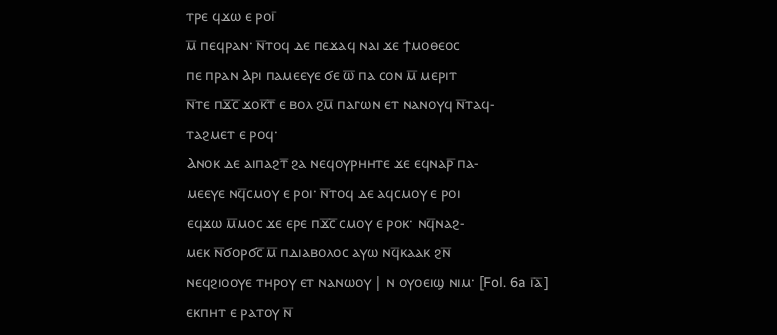ⲧⲣⲉ ϥϫⲱ ⲉ ⲣⲟⲓ̅
ⲙ̅ ⲡⲉϥⲣⲁⲛ· ⲛ̅ⲧⲟϥ ⲇⲉ ⲡⲉϫⲁϥ ⲛⲁⲓ ϫⲉ ϯⲙⲟⲑⲉⲟⲥ
ⲡⲉ ⲡⲣⲁⲛ Ⲁⲣⲓ ⲡⲁⲙⲉⲉⲩⲉ ϭⲉ ⲱ̅ ⲡⲁ ⲥⲟⲛ ⲙ̅ ⲙⲉⲣⲓⲧ
ⲛ̅ⲧⲉ ⲡϫ̅ⲥ̅ ϫⲟⲕ̅ⲧ̅ ⲉ ⲃⲟⲗ ϩⲙ̅ ⲡⲁⲅⲱⲛ ⲉⲧ ⲛⲁⲛⲟⲩϥ ⲛ̅ⲧⲁϥ‐
ⲧⲁϩⲙⲉⲧ ⲉ ⲣⲟϥ·
Ⲁⲛⲟⲕ ⲇⲉ ⲁⲓⲡⲁϩⲧ̅ ϩⲁ ⲛⲉϥⲟⲩⲣⲏⲏⲧⲉ ϫⲉ ⲉϥⲛⲁⲣ̅ ⲡⲁ‐
ⲙⲉⲉⲩⲉ ⲛϥ̅ⲥⲙⲟⲩ ⲉ ⲣⲟⲓ· ⲛ̅ⲧⲟϥ ⲇⲉ ⲁϥⲥⲙⲟⲩ ⲉ ⲣⲟⲓ
ⲉϥϫⲱ ⲙ̅ⲙⲟⲥ ϫⲉ ⲉⲣⲉ ⲡϫ̅ⲥ̅ ⲥⲙⲟⲩ ⲉ ⲣⲟⲕ· ⲛϥ̅ⲛⲁϩ‐
ⲙⲉⲕ ⲛ̅ϭⲟⲣϭⲥ̅ ⲙ̅ ⲡⲇⲓⲁⲃⲟⲗⲟⲥ ⲁⲩⲱ ⲛϥ̅ⲕⲁⲁⲕ ϩⲛ̅
ⲛⲉϥϩⲓⲟⲟⲩⲉ ⲧⲏⲣⲟⲩ ⲉⲧ ⲛⲁⲛⲱⲟⲩ | ⲛ ⲟⲩⲟⲉⲓϣ ⲛⲓⲙ· [Fol. 6a ⲓ̅ⲁ̅]
ⲉⲕⲡⲏⲧ ⲉ ⲣⲁⲧⲟⲩ ⲛ̅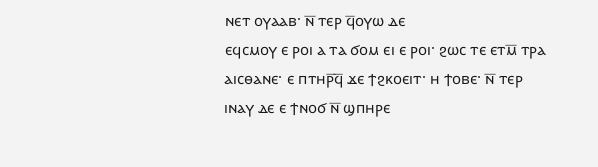ⲛⲉⲧ ⲟⲩⲁⲁⲃ· ⲛ̅ ⲧⲉⲣ ϥ̅ⲟⲩⲱ ⲇⲉ
ⲉϥⲥⲙⲟⲩ ⲉ ⲣⲟⲓ ⲁ ⲧⲁ ϭⲟⲙ ⲉⲓ ⲉ ⲣⲟⲓ· ϩⲱⲥ ⲧⲉ ⲉⲧⲙ̅ ⲧⲣⲁ
ⲁⲓⲥⲑⲁⲛⲉ· ⲉ ⲡⲧⲏⲣ̅ϥ̅ ϫⲉ ϯϩⲕⲟⲉⲓⲧ· ⲏ ϯⲟⲃⲉ· ⲛ̅ ⲧⲉⲣ
ⲓⲛⲁⲩ ⲇⲉ ⲉ ϯⲛⲟϭ ⲛ̅ ϣⲡⲏⲣⲉ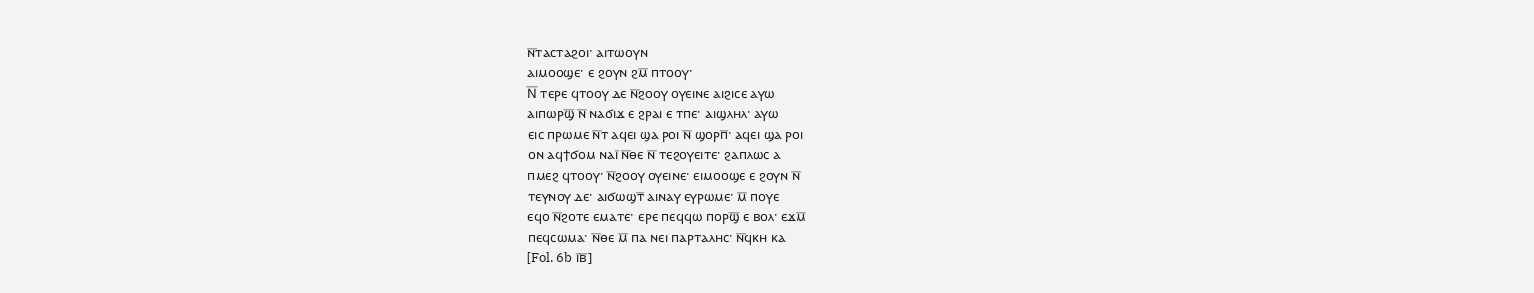ⲛ̅ⲧⲁⲥⲧⲁϩⲟⲓ· ⲁⲓⲧⲱⲟⲩⲛ
ⲁⲓⲙⲟⲟϣⲉ· ⲉ ϩⲟⲩⲛ ϩⲙ̅ ⲡⲧⲟⲟⲩ·
Ⲛ̅ ⲧⲉⲣⲉ ϥⲧⲟⲟⲩ ⲇⲉ ⲛ̅ϩⲟⲟⲩ ⲟⲩⲉⲓⲛⲉ ⲁⲓϩⲓⲥⲉ ⲁⲩⲱ
ⲁⲓⲡⲱⲣϣ̅ ⲛ̅ ⲛⲁϭⲓϫ ⲉ ϩⲣⲁⲓ ⲉ ⲧⲡⲉ· ⲁⲓϣⲗⲏⲗ· ⲁⲩⲱ
ⲉⲓⲥ ⲡⲣⲱⲙⲉ ⲛ̅ⲧ ⲁϥⲉⲓ ϣⲁ ⲣⲟⲓ ⲛ̅ ϣⲟⲣⲡ̅· ⲁϥⲉⲓ ϣⲁ ⲣⲟⲓ
ⲟⲛ ⲁϥϯϭⲟⲙ ⲛⲁⲓ̅ ⲛ̅ⲑⲉ ⲛ̅ ⲧⲉϩⲟⲩⲉⲓⲧⲉ· ϩⲁⲡⲗⲱⲥ ⲁ
ⲡⲙⲉϩ ϥⲧⲟⲟⲩ· ⲛ̅ϩⲟⲟⲩ ⲟⲩⲉⲓⲛⲉ· ⲉⲓⲙⲟⲟϣⲉ ⲉ ϩⲟⲩⲛ ⲛ̅
ⲧⲉⲩⲛⲟⲩ ⲇⲉ· ⲁⲓϭⲱϣⲧ̅ ⲁⲓⲛⲁⲩ ⲉⲩⲣⲱⲙⲉ· ⲙ̅ ⲡⲟⲩⲉ
ⲉϥⲟ ⲛ̅ϩⲟⲧⲉ ⲉⲙⲁⲧⲉ· ⲉⲣⲉ ⲡⲉϥϥⲱ ⲡⲟⲣϣ̅ ⲉ ⲃⲟⲗ· ⲉϫⲙ̅
ⲡⲉϥⲥⲱⲙⲁ· ⲛ̅ⲑⲉ ⲙ̅ ⲡⲁ ⲛⲉⲓ ⲡⲁⲣⲧⲁⲗⲏⲥ· ⲛ̅ϥⲕⲏ ⲕⲁ
[Fol. 6b ⲓ̅ⲃ̅]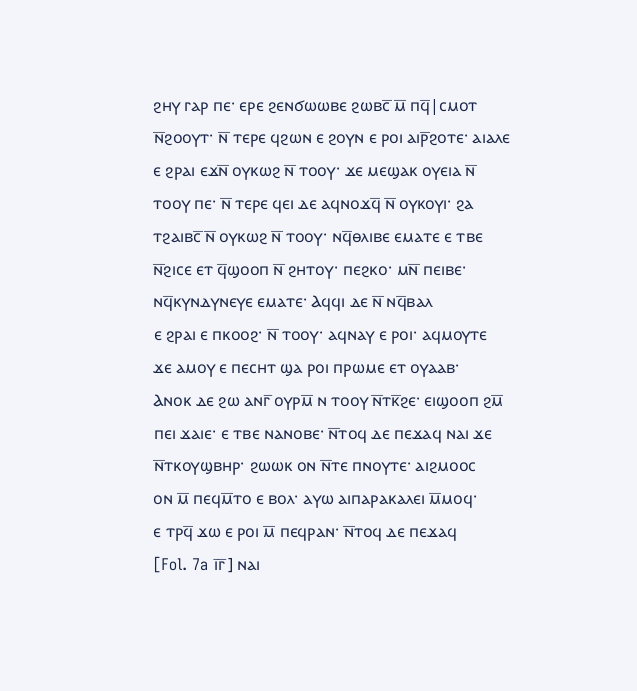ϩⲏⲩ ⲅⲁⲣ ⲡⲉ· ⲉⲣⲉ ϩⲉⲛϭⲱⲱⲃⲉ ϩⲱⲃⲥ̅ ⲙ̅ ⲡϥ̅|ⲥⲙⲟⲧ
ⲛ̅ϩⲟⲟⲩⲧ· ⲛ̅ ⲧⲉⲣⲉ ϥϩⲱⲛ ⲉ ϩⲟⲩⲛ ⲉ ⲣⲟⲓ ⲁⲓⲣ̅ϩⲟⲧⲉ· ⲁⲓⲁⲗⲉ
ⲉ ϩⲣⲁⲓ ⲉϫⲛ̅ ⲟⲩⲕⲱϩ ⲛ̅ ⲧⲟⲟⲩ· ϫⲉ ⲙⲉϣⲁⲕ ⲟⲩⲉⲓⲁ ⲛ̅
ⲧⲟⲟⲩ ⲡⲉ· ⲛ̅ ⲧⲉⲣⲉ ϥⲉⲓ ⲇⲉ ⲁϥⲛⲟϫϥ̅ ⲛ̅ ⲟⲩⲕⲟⲩⲓ· ϩⲁ
ⲧϩⲁⲓⲃⲥ̅ ⲛ̅ ⲟⲩⲕⲱϩ ⲛ̅ ⲧⲟⲟⲩ· ⲛϥ̅ⲑⲗⲓⲃⲉ ⲉⲙⲁⲧⲉ ⲉ ⲧⲃⲉ
ⲛ̅ϩⲓⲥⲉ ⲉⲧ ϥ̅ϣⲟⲟⲡ ⲛ̅ ϩⲏⲧⲟⲩ· ⲡⲉϩⲕⲟ· ⲙⲛ̅ ⲡⲉⲓⲃⲉ·
ⲛϥ̅ⲕⲩⲛⲇⲩⲛⲉⲩⲉ ⲉⲙⲁⲧⲉ· Ⲁϥϥⲓ ⲇⲉ ⲛ̅ ⲛϥ̅ⲃⲁⲗ
ⲉ ϩⲣⲁⲓ ⲉ ⲡⲕⲟⲟϩ· ⲛ̅ ⲧⲟⲟⲩ· ⲁϥⲛⲁⲩ ⲉ ⲣⲟⲓ· ⲁϥⲙⲟⲩⲧⲉ
ϫⲉ ⲁⲙⲟⲩ ⲉ ⲡⲉⲥⲏⲧ ϣⲁ ⲣⲟⲓ ⲡⲣⲱⲙⲉ ⲉⲧ ⲟⲩⲁⲁⲃ·
Ⲁⲛⲟⲕ ⲇⲉ ϩⲱ ⲁⲛⲅ̅ ⲟⲩⲣⲙ̅ ⲛ ⲧⲟⲟⲩ ⲛ̅ⲧⲕ̅ϩⲉ· ⲉⲓϣⲟⲟⲡ ϩⲙ̅
ⲡⲉⲓ ϫⲁⲓⲉ· ⲉ ⲧⲃⲉ ⲛⲁⲛⲟⲃⲉ· ⲛ̅ⲧⲟϥ ⲇⲉ ⲡⲉϫⲁϥ ⲛⲁⲓ ϫⲉ
ⲛ̅ⲧⲕⲟⲩϣⲃⲏⲣ· ϩⲱⲱⲕ ⲟⲛ ⲛ̅ⲧⲉ ⲡⲛⲟⲩⲧⲉ· ⲁⲓϩⲙⲟⲟⲥ
ⲟⲛ ⲙ̅ ⲡⲉϥⲙ̅ⲧⲟ ⲉ ⲃⲟⲗ· ⲁⲩⲱ ⲁⲓⲡⲁⲣⲁⲕⲁⲗⲉⲓ ⲙ̅ⲙⲟϥ·
ⲉ ⲧⲣϥ̅ ϫⲱ ⲉ ⲣⲟⲓ ⲙ̅ ⲡⲉϥⲣⲁⲛ· ⲛ̅ⲧⲟϥ ⲇⲉ ⲡⲉϫⲁϥ
[Fol. 7a ⲓ̅ⲅ̅] ⲛⲁⲓ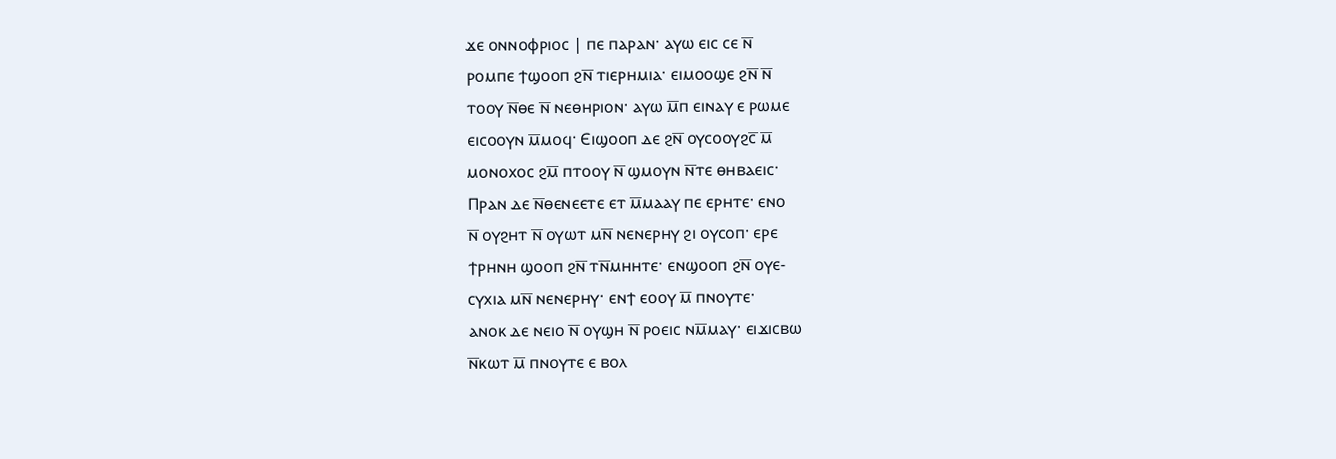ϫⲉ ⲟⲛⲛⲟⲫⲣⲓⲟⲥ | ⲡⲉ ⲡⲁⲣⲁⲛ· ⲁⲩⲱ ⲉⲓⲥ ⲥⲉ ⲛ̅
ⲣⲟⲙⲡⲉ ϯϣⲟⲟⲡ ϩⲛ̅ ⲧⲓⲉⲣⲏⲙⲓⲁ· ⲉⲓⲙⲟⲟϣⲉ ϩⲛ̅ ⲛ̅
ⲧⲟⲟⲩ ⲛ̅ⲑⲉ ⲛ̅ ⲛⲉⲑⲏⲣⲓⲟⲛ· ⲁⲩⲱ ⲙ̅ⲡ ⲉⲓⲛⲁⲩ ⲉ ⲣⲱⲙⲉ
ⲉⲓⲥⲟⲟⲩⲛ ⲙ̅ⲙⲟϥ· Ⲉⲓϣⲟⲟⲡ ⲇⲉ ϩⲛ̅ ⲟⲩⲥⲟⲟⲩϩⲥ̅ ⲙ̅
ⲙⲟⲛⲟⲭⲟⲥ ϩⲙ̅ ⲡⲧⲟⲟⲩ ⲛ̅ ϣⲙⲟⲩⲛ ⲛ̅ⲧⲉ ⲑⲏⲃⲁⲉⲓⲥ·
Ⲡⲣⲁⲛ ⲇⲉ ⲛ̅ⲑⲉⲛⲉⲉⲧⲉ ⲉⲧ ⲙ̅ⲙⲁⲁⲩ ⲡⲉ ⲉⲣⲏⲧⲉ· ⲉⲛⲟ
ⲛ̅ ⲟⲩϩⲏⲧ ⲛ̅ ⲟⲩⲱⲧ ⲙⲛ̅ ⲛⲉⲛⲉⲣⲏⲩ ϩⲓ ⲟⲩⲥⲟⲡ· ⲉⲣⲉ
ϯⲣⲏⲛⲏ ϣⲟⲟⲡ ϩⲛ̅ ⲧⲛ̅ⲙⲏⲏⲧⲉ· ⲉⲛϣⲟⲟⲡ ϩⲛ̅ ⲟⲩⲉ‐
ⲥⲩⲭⲓⲁ ⲙⲛ̅ ⲛⲉⲛⲉⲣⲏⲩ· ⲉⲛϯ ⲉⲟⲟⲩ ⲙ̅ ⲡⲛⲟⲩⲧⲉ·
ⲁⲛⲟⲕ ⲇⲉ ⲛⲉⲓⲟ ⲛ̅ ⲟⲩϣⲏ ⲛ̅ ⲣⲟⲉⲓⲥ ⲛⲙ̅ⲙⲁⲩ· ⲉⲓϫⲓⲥⲃⲱ
ⲛ̅ⲕⲱⲧ ⲙ̅ ⲡⲛⲟⲩⲧⲉ ⲉ ⲃⲟⲗ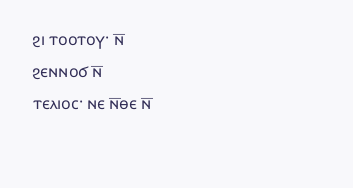ϩⲓ ⲧⲟⲟⲧⲟⲩ· ⲛ̅ ϩⲉⲛⲛⲟϭ ⲛ̅
ⲧⲉⲗⲓⲟⲥ· ⲛⲉ ⲛ̅ⲑⲉ ⲛ̅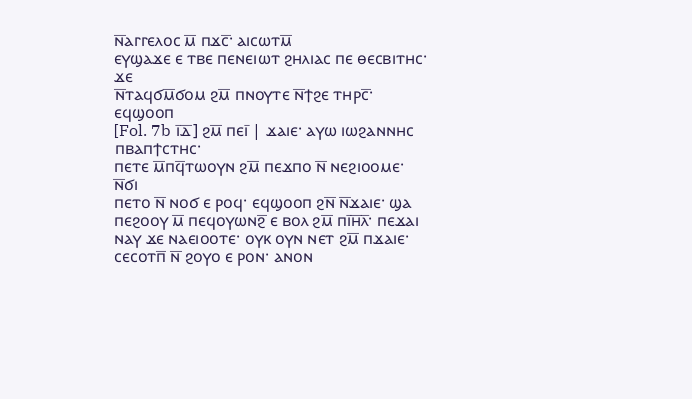ⲛ̅ⲁⲅⲅⲉⲗⲟⲥ ⲙ̅ ⲡϫⲥ̅· ⲁⲓⲥⲱⲧⲙ̅
ⲉⲩϣⲁϫⲉ ⲉ ⲧⲃⲉ ⲡⲉⲛⲉⲓⲱⲧ ϩⲏⲗⲓⲁⲥ ⲡⲉ ⲑⲉⲥⲃⲓⲧⲏⲥ· ϫⲉ
ⲛ̅ⲧⲁϥϭⲙ̅ϭⲟⲙ ϩⲙ̅ ⲡⲛⲟⲩⲧⲉ ⲛ̅ϯϩⲉ ⲧⲏⲣⲥ̅· ⲉϥϣⲟⲟⲡ
[Fol. 7b ⲓ̅ⲇ̅] ϩⲙ̅ ⲡⲉⲓ̅ | ϫⲁⲓⲉ· ⲁⲩⲱ ⲓⲱϩⲁⲛⲛⲏⲥ ⲡⲃⲁⲡϯⲥⲧⲏⲥ·
ⲡⲉⲧⲉ ⲙ̅ⲡϥ̅ⲧⲱⲟⲩⲛ ϩⲙ̅ ⲡⲉϫⲡⲟ ⲛ̅ ⲛⲉϩⲓⲟⲟⲙⲉ· ⲛ̅ϭⲓ
ⲡⲉⲧⲟ ⲛ̅ ⲛⲟϭ ⲉ ⲣⲟϥ· ⲉϥϣⲟⲟⲡ ϩⲛ̅ ⲛ̅ϫⲁⲓⲉ· ϣⲁ
ⲡⲉϩⲟⲟⲩ ⲙ̅ ⲡⲉϥⲟⲩⲱⲛϩ̅ ⲉ ⲃⲟⲗ ϩⲙ̅ ⲡⲓ̅ⲏ̅ⲗ̅· ⲡⲉϫⲁⲓ
ⲛⲁⲩ ϫⲉ ⲛⲁⲉⲓⲟⲟⲧⲉ· ⲟⲩⲕ ⲟⲩⲛ ⲛⲉⲧ ϩⲙ̅ ⲡϫⲁⲓⲉ·
ⲥⲉⲥⲟⲧⲡ̅ ⲛ̅ ϩⲟⲩⲟ ⲉ ⲣⲟⲛ· ⲁⲛⲟⲛ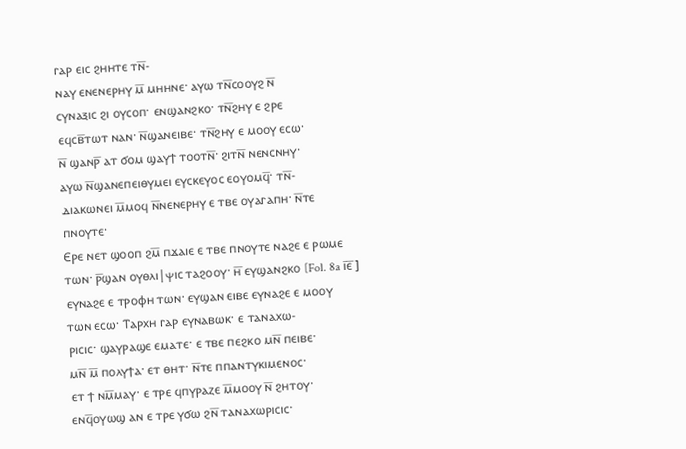ⲅⲁⲣ ⲉⲓⲥ ϩⲏⲏⲧⲉ ⲧⲛ̅‐
ⲛⲁⲩ ⲉⲛⲉⲛⲉⲣⲏⲩ ⲙ̅ ⲙⲏⲏⲛⲉ· ⲁⲩⲱ ⲧⲛ̅ⲥⲟⲟⲩϩ ⲛ̅
ⲥⲩⲛⲁⲝⲓⲥ ϩⲓ ⲟⲩⲥⲟⲡ· ⲉⲛϣⲁⲛϩⲕⲟ· ⲧⲛ̅ϩⲏⲩ ⲉ ϩⲣⲉ
ⲉϥⲥⲃ̅ⲧⲱⲧ ⲛⲁⲛ· ⲛ̅ϣⲁⲛⲉⲓⲃⲉ· ⲧⲛ̅ϩⲏⲩ ⲉ ⲙⲟⲟⲩ ⲉⲥⲱ·
ⲛ̅ ϣⲁⲛⲣ̅ ⲁⲧ ϭⲟⲙ ϣⲁⲩϯ ⲧⲟⲟⲧⲛ̅· ϩⲓⲧⲛ̅ ⲛⲉⲛⲥⲛⲏⲩ·
ⲁⲩⲱ ⲛ̅ϣⲁⲛⲉⲡⲉⲓⲑⲩⲙⲉⲓ ⲉⲩⲥⲕⲉⲩⲟⲥ ⲉⲟⲩⲟⲙϥ̅· ⲧⲛ̅‐
ⲇⲓⲁⲕⲱⲛⲉⲓ ⲙ̅ⲙⲟϥ ⲛ̅ⲛⲉⲛⲉⲣⲏⲩ ⲉ ⲧⲃⲉ ⲟⲩⲁⲅⲁⲡⲏ· ⲛ̅ⲧⲉ
ⲡⲛⲟⲩⲧⲉ·
Ⲉⲣⲉ ⲛⲉⲧ ϣⲟⲟⲡ ϩⲙ̅ ⲡϫⲁⲓⲉ ⲉ ⲧⲃⲉ ⲡⲛⲟⲩⲧⲉ ⲛⲁϩⲉ ⲉ ⲣⲱⲙⲉ
ⲧⲱⲛ· ⲣ̅ϣⲁⲛ ⲟⲩⲑⲗⲓ|ⲯⲓⲥ ⲧⲁϩⲟⲟⲩ· ⲏ̅ ⲉⲩϣⲁⲛϩⲕⲟ [Fol. 8a ⲓ̅ⲉ̅]
ⲉⲩⲛⲁϩⲉ ⲉ ⲧⲣⲟⲫⲏ ⲧⲱⲛ· ⲉⲩϣⲁⲛ ⲉⲓⲃⲉ ⲉⲩⲛⲁϩⲉ ⲉ ⲙⲟⲟⲩ
ⲧⲱⲛ ⲉⲥⲱ· Ⲧⲁⲣⲭⲏ ⲅⲁⲣ ⲉⲩⲛⲁⲃⲱⲕ· ⲉ ⲧⲁⲛⲁⲭⲱ‐
ⲣⲓⲥⲓⲥ· ϣⲁⲩⲣⲁϣⲉ ⲉⲙⲁⲧⲉ· ⲉ ⲧⲃⲉ ⲡⲉϩⲕⲟ ⲙⲛ̅ ⲡⲉⲓⲃⲉ·
ⲙⲛ̅ ⲙ̅ ⲡⲟⲗⲩϯⲁ· ⲉⲧ ⲑⲏⲧ· ⲛ̅ⲧⲉ ⲡⲡⲁⲛⲧⲩⲕⲓⲙⲉⲛⲟⲥ·
ⲉⲧ ϯ ⲛⲙ̅ⲙⲁⲩ· ⲉ ⲧⲣⲉ ϥⲡⲩⲣⲁⲍⲉ ⲙ̅ⲙⲟⲟⲩ ⲛ̅ ϩⲏⲧⲟⲩ·
ⲉⲛϥ̅ⲟⲩⲱϣ ⲁⲛ ⲉ ⲧⲣⲉ ⲩϭⲱ ϩⲛ̅ ⲧⲁⲛⲁⲭⲱⲣⲓⲥⲓⲥ·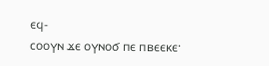ⲉϥ‐
ⲥⲟⲟⲩⲛ ϫⲉ ⲟⲩⲛⲟϭ ⲡⲉ ⲡⲃⲉⲉⲕⲉ·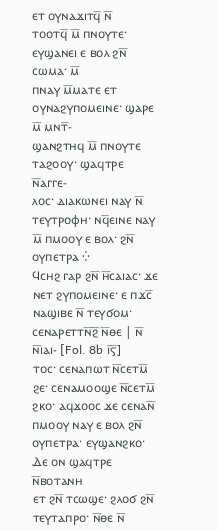ⲉⲧ ⲟⲩⲛⲁϫⲓⲧϥ̅ ⲛ̅
ⲧⲟⲟⲧϥ̅ ⲙ̅ ⲡⲛⲟⲩⲧⲉ· ⲉⲩϣⲁⲛⲉⲓ ⲉ ⲃⲟⲗ ϩⲛ̅ ⲥⲱⲙⲁ· ⲙ̅
ⲡⲛⲁⲩ ⲙ̅ⲙⲁⲧⲉ ⲉⲧ ⲟⲩⲛⲁϩⲩⲡⲟⲙⲉⲓⲛⲉ· ϣⲁⲣⲉ ⲙ̅ ⲙⲛⲧ̅‐
ϣⲁⲛϩⲧⲏϥ ⲙ̅ ⲡⲛⲟⲩⲧⲉ ⲧⲁϩⲟⲟⲩ· ϣⲁϥⲧⲣⲉ ⲛ̅ⲁⲅⲅⲉ‐
ⲗⲟⲥ· ⲇⲓⲁⲕⲱⲛⲉⲓ ⲛⲁⲩ ⲛ̅ ⲧⲉⲩⲧⲣⲟⲫⲏ· ⲛϥ̅ⲉⲓⲛⲉ ⲛⲁⲩ
ⲙ̅ ⲡⲙⲟⲟⲩ ⲉ ⲃⲟⲗ· ϩⲛ̅ ⲟⲩⲡⲉⲧⲣⲁ ⁛
Ϥⲥⲏϩ ⲅⲁⲣ ϩⲛ̅ ⲏ̅ⲥⲁⲓⲁⲥ· ϫⲉ ⲛⲉⲧ ϩⲩⲡⲟⲙⲉⲓⲛⲉ· ⲉ ⲡϫⲥ̅
ⲛⲁϣⲓⲃⲉ ⲛ̅ ⲧⲉⲩϭⲟⲙ· ⲥⲉⲛⲁⲣⲉⲧⲧⲛ̅ϩ̅ ⲛ̅ⲑⲉ | ⲛ̅ ⲛ̅ⲓⲁⲓ‐ [Fol. 8b ⲓ̅ⲋ̅]
ⲧⲟⲥ· ⲥⲉⲛⲁⲡⲱⲧ ⲛ̅ⲥⲉⲧⲙ̅ ϩⲉ· ⲥⲉⲛⲁⲙⲟⲟϣⲉ ⲛ̅ⲥⲉⲧⲙ̅
ϩⲕⲟ· ⲁϥϫⲟⲟⲥ ϫⲉ ⲥⲉⲛⲁⲛ̅ ⲡⲙⲟⲟⲩ ⲛⲁⲩ ⲉ ⲃⲟⲗ ϩⲛ̅
ⲟⲩⲡⲉⲧⲣⲁ· ⲉⲩϣⲁⲛϩⲕⲟ· Ⲇⲉ ⲟⲛ ϣⲁϥⲧⲣⲉ ⲛ̅ⲃⲟⲧⲁⲛⲏ
ⲉⲧ ϩⲛ̅ ⲧⲥⲱϣⲉ· ϩⲗⲟϭ ϩⲛ̅ ⲧⲉⲩⲧⲁⲡⲣⲟ· ⲛ̅ⲑⲉ ⲛ̅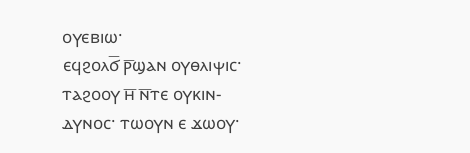ⲟⲩⲉⲃⲓⲱ·
ⲉϥϩⲟⲗϭ̅ ⲣ̅ϣⲁⲛ ⲟⲩⲑⲗⲓⲯⲓⲥ· ⲧⲁϩⲟⲟⲩ ⲏ̅ ⲛ̅ⲧⲉ ⲟⲩⲕⲓⲛ‐
ⲇⲩⲛⲟⲥ· ⲧⲱⲟⲩⲛ ⲉ ϫⲱⲟⲩ·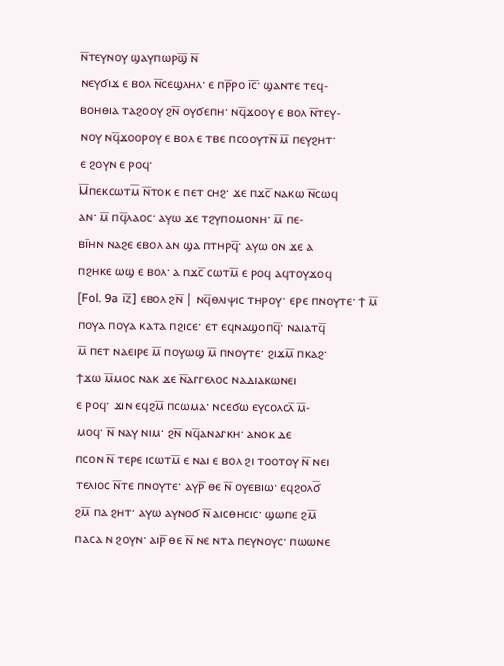ⲛ̅ⲧⲉⲩⲛⲟⲩ ϣⲁⲩⲡⲱⲣϣ̅ ⲛ̅
ⲛⲉⲩϭⲓϫ ⲉ ⲃⲟⲗ ⲛ̅ⲥⲉϣⲗⲏⲗ· ⲉ ⲡⲣ̅ⲣⲟ ⲓ̅ⲥ̅· ϣⲁⲛⲧⲉ ⲧⲉϥ‐
ⲃⲟⲏⲑⲓⲁ ⲧⲁϩⲟⲟⲩ ϩⲛ̅ ⲟⲩϭⲉⲡⲏ· ⲛϥ̅ϫⲟⲟⲩ ⲉ ⲃⲟⲗ ⲛ̅ⲧⲉⲩ‐
ⲛⲟⲩ ⲛϥ̅ϫⲟⲟⲣⲟⲩ ⲉ ⲃⲟⲗ ⲉ ⲧⲃⲉ ⲡⲥⲟⲟⲩⲧⲛ̅ ⲙ̅ ⲡⲉⲩϩⲏⲧ·
ⲉ ϩⲟⲩⲛ ⲉ ⲣⲟϥ·
Ⲙ̅ⲡⲉⲕⲥⲱⲧⲙ̅ ⲛ̅ⲧⲟⲕ ⲉ ⲡⲉⲧ ⲥⲏϩ· ϫⲉ ⲡϫⲥ̅ ⲛⲁⲕⲱ ⲛ̅ⲥⲱϥ
ⲁⲛ· ⲙ̅ ⲡϥ̅ⲗⲁⲟⲥ· ⲁⲩⲱ ϫⲉ ⲧϩⲩⲡⲟⲙⲟⲛⲏ· ⲙ̅ ⲡⲉ‐
ⲃⲓ̅ⲏⲛ ⲛⲁϩⲉ ⲉⲃⲟⲗ ⲁⲛ ϣⲁ ⲡⲧⲏⲣϥ̅· ⲁⲩⲱ ⲟⲛ ϫⲉ ⲁ
ⲡϩⲏⲕⲉ ⲱϣ ⲉ ⲃⲟⲗ· ⲁ ⲡϫⲥ̅ ⲥⲱⲧⲙ̅ ⲉ ⲣⲟϥ ⲁϥⲧⲟⲩϫⲟϥ
[Fol. 9a ⲓ̅ⲍ̅] ⲉⲃⲟⲗ ϩⲛ̅ | ⲛϥ̅ⲑⲗⲓⲯⲓⲥ ⲧⲏⲣⲟⲩ· ⲉⲣⲉ ⲡⲛⲟⲩⲧⲉ· ϯ ⲙ̅
ⲡⲟⲩⲁ ⲡⲟⲩⲁ ⲕⲁⲧⲁ ⲡϩⲓⲥⲉ· ⲉⲧ ⲉϥⲛⲁϣⲟⲡϥ̅· ⲛⲁⲓⲁⲧϥ̅
ⲙ̅ ⲡⲉⲧ ⲛⲁⲉⲓⲣⲉ ⲙ̅ ⲡⲟⲩⲱϣ ⲙ̅ ⲡⲛⲟⲩⲧⲉ· ϩⲓϫⲙ̅ ⲡⲕⲁϩ·
ϯϫⲱ ⲙ̅ⲙⲟⲥ ⲛⲁⲕ ϫⲉ ⲛ̅ⲁⲅⲅⲉⲗⲟⲥ ⲛⲁⲇⲓⲁⲕⲱⲛⲉⲓ
ⲉ ⲣⲟϥ· ϫⲓⲛ ⲉϥϩⲙ̅ ⲡⲥⲱⲙⲁ· ⲛⲥⲉϭⲱ ⲉⲩⲥⲟⲗⲥⲗ̅ ⲙ̅‐
ⲙⲟϥ· ⲛ̅ ⲛⲁⲩ ⲛⲓⲙ· ϩⲛ̅ ⲛϥ̅ⲁⲛⲁⲅⲕⲏ· ⲁⲛⲟⲕ ⲇⲉ
ⲡⲥⲟⲛ ⲛ̅ ⲧⲉⲣⲉ ⲓⲥⲱⲧⲙ̅ ⲉ ⲛⲁⲓ ⲉ ⲃⲟⲗ ϩⲓ ⲧⲟⲟⲧⲟⲩ ⲛ̅ ⲛⲉⲓ
ⲧⲉⲗⲓⲟⲥ ⲛ̅ⲧⲉ ⲡⲛⲟⲩⲧⲉ· ⲁⲩⲣ̅ ⲑⲉ ⲛ̅ ⲟⲩⲉⲃⲓⲱ· ⲉϥϩⲟⲗϭ̅
ϩⲙ̅ ⲡⲁ ϩⲏⲧ· ⲁⲩⲱ ⲁⲩⲛⲟϭ ⲛ̅ ⲁⲓⲥⲑⲏⲥⲓⲥ· ϣⲱⲡⲉ ϩⲙ̅
ⲡⲁⲥⲁ ⲛ ϩⲟⲩⲛ· ⲁⲓⲣ̅ ⲑⲉ ⲛ̅ ⲛⲉ ⲛⲧⲁ ⲡⲉⲩⲛⲟⲩⲥ· ⲡⲱⲱⲛⲉ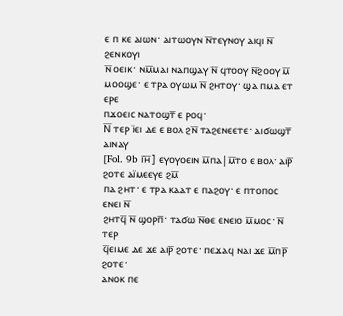ⲉ ⲡ ⲕⲉ ⲁⲓⲱⲛ· ⲁⲓⲧⲱⲟⲩⲛ ⲛ̅ⲧⲉⲩⲛⲟⲩ ⲁⲓϥⲓ ⲛ̅ ϩⲉⲛⲕⲟⲩⲓ
ⲛ̅ ⲟⲉⲓⲕ· ⲛⲙ̅ⲙⲁⲓ ⲛⲁⲡϣⲁⲩ ⲛ̅ ϥⲧⲟⲟⲩ ⲛ̅ϩⲟⲟⲩ ⲙ̅
ⲙⲟⲟϣⲉ· ⲉ ⲧⲣⲁ ⲟⲩⲱⲙ ⲛ̅ ϩⲏⲧⲟⲩ· ϣⲁ ⲡⲙⲁ ⲉⲧ ⲉⲣⲉ
ⲡϫⲟⲉⲓⲥ ⲛⲁⲧⲟϣⲧ̅ ⲉ ⲣⲟϥ·
Ⲛ̅ ⲧⲉⲣ ⲓ̈ⲉⲓ ⲇⲉ ⲉ ⲃⲟⲗ ϩⲛ̅ ⲧⲁϩⲉⲛⲉⲉⲧⲉ· ⲁⲓϭⲱϣⲧ̅ ⲁⲓⲛⲁⲩ
[Fol. 9b ⲓ̅ⲏ̅] ⲉⲩⲟⲩⲟⲉⲓⲛ ⲙ̅ⲡⲁ|ⲙ̅ⲧⲟ ⲉ ⲃⲟⲗ· ⲁⲓⲣ̅ ϩⲟⲧⲉ ⲁⲓ̈ⲙⲉⲉⲩⲉ ϩⲙ̅
ⲡⲁ ϩⲏⲧ· ⲉ ⲧⲣⲁ ⲕⲁⲁⲧ ⲉ ⲡⲁϩⲟⲩ· ⲉ ⲡⲧⲟⲡⲟⲥ ⲉⲛⲉⲓ ⲛ̅
ϩⲏⲧϥ̅ ⲛ̅ ϣⲟⲣⲡ̅· ⲧⲁϭⲱ ⲛ̅ⲑⲉ ⲉⲛⲉⲓⲟ ⲙ̅ⲙⲟⲥ· ⲛ̅ ⲧⲉⲣ
ϥ̅ⲉⲓⲙⲉ ⲇⲉ ϫⲉ ⲁⲓⲣ̅ ϩⲟⲧⲉ· ⲡⲉϫⲁϥ ⲛⲁⲓ ϫⲉ ⲙ̅ⲡⲣ̅ ϩⲟⲧⲉ·
ⲁⲛⲟⲕ ⲡⲉ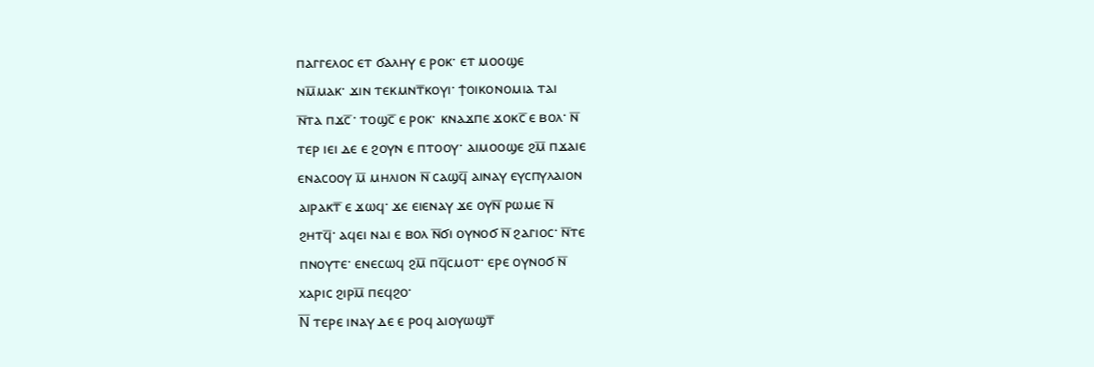ⲡⲁⲅⲅⲉⲗⲟⲥ ⲉⲧ ϭⲁⲗⲏⲩ ⲉ ⲣⲟⲕ· ⲉⲧ ⲙⲟⲟϣⲉ
ⲛⲙ̅ⲙⲁⲕ· ϫⲓⲛ ⲧⲉⲕⲙⲛⲧ̅ⲕⲟⲩⲓ· ϯⲟⲓⲕⲟⲛⲟⲙⲓⲁ ⲧⲁⲓ
ⲛ̅ⲧⲁ ⲡϫⲥ̅· ⲧⲟϣⲥ̅ ⲉ ⲣⲟⲕ· ⲕⲛⲁϫⲡⲉ ϫⲟⲕⲥ̅ ⲉ ⲃⲟⲗ· ⲛ̅
ⲧⲉⲣ ⲓⲉⲓ ⲇⲉ ⲉ ϩⲟⲩⲛ ⲉ ⲡⲧⲟⲟⲩ· ⲁⲓⲙⲟⲟϣⲉ ϩⲙ̅ ⲡϫⲁⲓⲉ
ⲉⲛⲁⲥⲟⲟⲩ ⲙ̅ ⲙⲏⲗⲓⲟⲛ ⲛ̅ ⲥⲁϣϥ̅ ⲁⲓⲛⲁⲩ ⲉⲩⲥⲡⲩⲗⲁⲓⲟⲛ
ⲁⲓⲣⲁⲕⲧ̅ ⲉ ϫⲱϥ· ϫⲉ ⲉⲓⲉⲛⲁⲩ ϫⲉ ⲟⲩⲛ̅ ⲣⲱⲙⲉ ⲛ̅
ϩⲏⲧϥ̅· ⲁϥⲉⲓ ⲛⲁⲓ ⲉ ⲃⲟⲗ ⲛ̅ϭⲓ ⲟⲩⲛⲟϭ ⲛ̅ ϩⲁⲅⲓⲟⲥ· ⲛ̅ⲧⲉ
ⲡⲛⲟⲩⲧⲉ· ⲉⲛⲉⲥⲱϥ ϩⲙ̅ ⲡϥ̅ⲥⲙⲟⲧ· ⲉⲣⲉ ⲟⲩⲛⲟϭ ⲛ̅
ⲭⲁⲣⲓⲥ ϩⲓⲣⲙ̅ ⲡⲉϥϩⲟ·
Ⲛ̅ ⲧⲉⲣⲉ ⲓⲛⲁⲩ ⲇⲉ ⲉ ⲣⲟϥ ⲁⲓⲟⲩⲱϣⲧ̅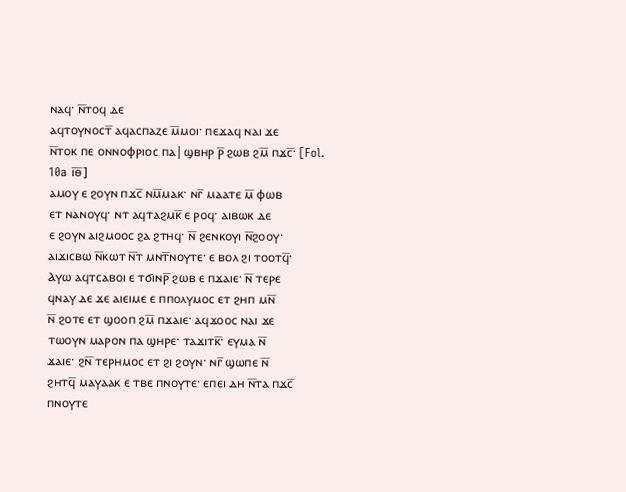ⲛⲁϥ· ⲛ̅ⲧⲟϥ ⲇⲉ
ⲁϥⲧⲟⲩⲛⲟⲥⲧ̅ ⲁϥⲁⲥⲡⲁⲍⲉ ⲙ̅ⲙⲟⲓ· ⲡⲉϫⲁϥ ⲛⲁⲓ ϫⲉ
ⲛ̅ⲧⲟⲕ ⲡⲉ ⲟⲛⲛⲟⲫⲣⲓⲟⲥ ⲡⲁ|ϣⲃⲏⲣ ⲣ̅ ϩⲱⲃ ϩⲙ̅ ⲡϫⲥ̅· [Fol. 10a ⲓ̅ⲑ̅]
ⲁⲙⲟⲩ ⲉ ϩⲟⲩⲛ ⲡϫⲥ̅ ⲛⲙ̅ⲙⲁⲕ· ⲛⲅ̅ ⲙⲁⲁⲧⲉ ⲙ̅ ⲫⲱⲃ
ⲉⲧ ⲛⲁⲛⲟⲩϥ· ⲛⲧ ⲁϥⲧⲁϩⲙⲕ̅ ⲉ ⲣⲟϥ· ⲁⲓⲃⲱⲕ ⲇⲉ
ⲉ ϩⲟⲩⲛ ⲁⲓϩⲙⲟⲟⲥ ϩⲁ ϩⲧⲏϥ· ⲛ̅ ϩⲉⲛⲕⲟⲩⲓ ⲛ̅ϩⲟⲟⲩ·
ⲁⲓϫⲓⲥⲃⲱ ⲛ̅ⲕⲱⲧ ⲛ̅ⲧ ⲙⲛⲧ̅ⲛⲟⲩⲧⲉ· ⲉ ⲃⲟⲗ ϩⲓ ⲧⲟⲟⲧϥ̅·
Ⲁⲩⲱ ⲁϥⲧⲥⲁⲃⲟⲓ ⲉ ⲧϭⲓⲛⲣ̅ ϩⲱⲃ ⲉ ⲡϫⲁⲓⲉ· ⲛ̅ ⲧⲉⲣⲉ
ϥⲛⲁⲩ ⲇⲉ ϫⲉ ⲁⲓⲉⲓⲙⲉ ⲉ ⲡⲡⲟⲗⲩⲙⲟⲥ ⲉⲧ ϩⲏⲡ ⲙⲛ̅
ⲛ̅ ϩⲟⲧⲉ ⲉⲧ ϣⲟⲟⲡ ϩⲙ̅ ⲡϫⲁⲓⲉ· ⲁϥϫⲟⲟⲥ ⲛⲁⲓ ϫⲉ
ⲧⲱⲟⲩⲛ ⲙⲁⲣⲟⲛ ⲡⲁ ϣⲏⲣⲉ· ⲧⲁϫⲓⲧⲕ̅· ⲉⲩⲙⲁ ⲛ̅
ϫⲁⲓⲉ· ϩⲛ̅ ⲧⲉⲣⲏⲙⲟⲥ ⲉⲧ ϩⲓ ϩⲟⲩⲛ· ⲛⲅ̅ ϣⲱⲡⲉ ⲛ̅
ϩⲏⲧϥ̅ ⲙⲁⲩⲁⲁⲕ ⲉ ⲧⲃⲉ ⲡⲛⲟⲩⲧⲉ· ⲉⲡⲉⲓ ⲇⲏ ⲛ̅ⲧⲁ ⲡϫⲥ̅
ⲡⲛⲟⲩⲧⲉ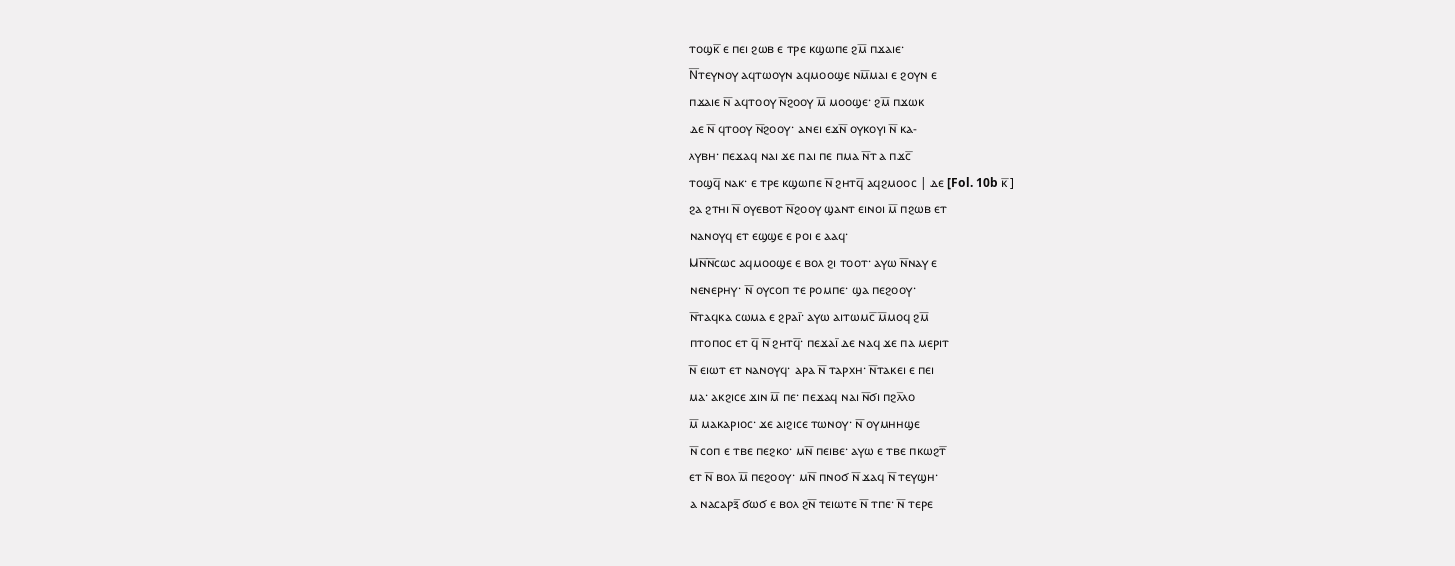ⲧⲟϣⲕ̅ ⲉ ⲡⲉⲓ ϩⲱⲃ ⲉ ⲧⲣⲉ ⲕϣⲱⲡⲉ ϩⲙ̅ ⲡϫⲁⲓⲉ·
Ⲛ̅ⲧⲉⲩⲛⲟⲩ ⲁϥⲧⲱⲟⲩⲛ ⲁϥⲙⲟⲟϣⲉ ⲛⲙ̅ⲙⲁⲓ ⲉ ϩⲟⲩⲛ ⲉ
ⲡϫⲁⲓⲉ ⲛ̅ ⲁϥⲧⲟⲟⲩ ⲛ̅ϩⲟⲟⲩ ⲙ̅ ⲙⲟⲟϣⲉ· ϩⲙ̅ ⲡϫⲱⲕ
ⲇⲉ ⲛ̅ ϥⲧⲟⲟⲩ ⲛ̅ϩⲟⲟⲩ· ⲁⲛⲉⲓ ⲉϫⲛ̅ ⲟⲩⲕⲟⲩⲓ ⲛ̅ ⲕⲁ‐
ⲗⲩⲃⲏ· ⲡⲉϫⲁϥ ⲛⲁⲓ ϫⲉ ⲡⲁⲓ ⲡⲉ ⲡⲙⲁ ⲛ̅ⲧ ⲁ ⲡϫⲥ̅
ⲧⲟϣϥ̅ ⲛⲁⲕ· ⲉ ⲧⲣⲉ ⲕϣⲱⲡⲉ ⲛ̅ ϩⲏⲧϥ̅ ⲁϥϩⲙⲟⲟⲥ | ⲇⲉ [Fol. 10b ⲕ̅]
ϩⲁ ϩⲧⲏⲓ ⲛ̅ ⲟⲩⲉⲃⲟⲧ ⲛ̅ϩⲟⲟⲩ ϣⲁⲛⲧ ⲉⲓⲛⲟⲓ ⲙ̅ ⲡϩⲱⲃ ⲉⲧ
ⲛⲁⲛⲟⲩϥ ⲉⲧ ⲉϣϣⲉ ⲉ ⲣⲟⲓ ⲉ ⲁⲁϥ·
Ⲙⲛ̅ⲛ̅ⲥⲱⲥ ⲁϥⲙⲟⲟϣⲉ ⲉ ⲃⲟⲗ ϩⲓ ⲧⲟⲟⲧ· ⲁⲩⲱ ⲛ̅ⲛⲁⲩ ⲉ
ⲛⲉⲛⲉⲣⲏⲩ· ⲛ̅ ⲟⲩⲥⲟⲡ ⲧⲉ ⲣⲟⲙⲡⲉ· ϣⲁ ⲡⲉϩⲟⲟⲩ·
ⲛ̅ⲧⲁϥⲕⲁ ⲥⲱⲙⲁ ⲉ ϩⲣⲁⲓ̅· ⲁⲩⲱ ⲁⲓⲧⲱⲙⲥ̅ ⲙ̅ⲙⲟϥ ϩⲙ̅
ⲡⲧⲟⲡⲟⲥ ⲉⲧ ϥ̅ ⲛ̅ ϩⲏⲧϥ̅· ⲡⲉϫⲁⲓ̅ ⲇⲉ ⲛⲁϥ ϫⲉ ⲡⲁ ⲙⲉⲣⲓⲧ
ⲛ̅ ⲉⲓⲱⲧ ⲉⲧ ⲛⲁⲛⲟⲩϥ· ⲁⲣⲁ ⲛ̅ ⲧⲁⲣⲭⲏ· ⲛ̅ⲧⲁⲕⲉⲓ ⲉ ⲡⲉⲓ
ⲙⲁ· ⲁⲕϩⲓⲥⲉ ϫⲓⲛ ⲙ̅ ⲡⲉ· ⲡⲉϫⲁϥ ⲛⲁⲓ ⲛ̅ϭⲓ ⲡϩⲗ̅ⲗⲟ
ⲙ̅ ⲙⲁⲕⲁⲣⲓⲟⲥ· ϫⲉ ⲁⲓϩⲓⲥⲉ ⲧⲱⲛⲟⲩ· ⲛ̅ ⲟⲩⲙⲏⲏϣⲉ
ⲛ̅ ⲥⲟⲡ ⲉ ⲧⲃⲉ ⲡⲉϩⲕⲟ· ⲙⲛ̅ ⲡⲉⲓⲃⲉ· ⲁⲩⲱ ⲉ ⲧⲃⲉ ⲡⲕⲱϩⲧ̅
ⲉⲧ ⲛ̅ ⲃⲟⲗ ⲙ̅ ⲡⲉϩⲟⲟⲩ· ⲙⲛ̅ ⲡⲛⲟϭ ⲛ̅ ϫⲁϥ ⲛ̅ ⲧⲉⲩϣⲏ·
ⲁ ⲛⲁⲥⲁⲣⲝ̅ ϭⲱϭ ⲉ ⲃⲟⲗ ϩⲛ̅ ⲧⲉⲓⲱⲧⲉ ⲛ̅ ⲧⲡⲉ· ⲛ̅ ⲧⲉⲣⲉ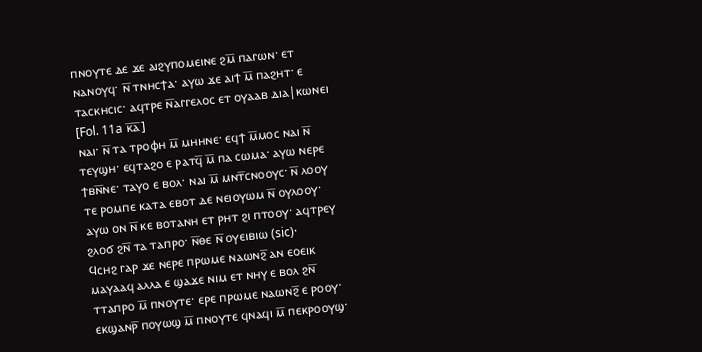ⲡⲛⲟⲩⲧⲉ ⲇⲉ ϫⲉ ⲁⲓϩⲩⲡⲟⲙⲉⲓⲛⲉ ϩⲙ̅ ⲡⲁⲅⲱⲛ· ⲉⲧ
ⲛⲁⲛⲟⲩϥ· ⲛ̅ ⲧⲛⲏⲥϯⲁ· ⲁⲩⲱ ϫⲉ ⲁⲓϯ ⲙ̅ ⲡⲁϩⲏⲧ· ⲉ
ⲧⲁⲥⲕⲏⲥⲓⲥ· ⲁϥⲧⲣⲉ ⲛ̅ⲁⲅⲅⲉⲗⲟⲥ ⲉⲧ ⲟⲩⲁⲁⲃ ⲇⲓⲁ|ⲕⲱⲛⲉⲓ [Fol. 11a ⲕ̅ⲁ̅]
ⲛⲁⲓ· ⲛ̅ ⲧⲁ ⲧⲣⲟⲫⲏ ⲙ̅ ⲙⲏⲏⲛⲉ· ⲉϥϯ ⲙ̅ⲙⲟⲥ ⲛⲁⲓ ⲛ̅
ⲧⲉⲩϣⲏ· ⲉϥⲧⲁϩⲟ ⲉ ⲣⲁⲧϥ̅ ⲙ̅ ⲡⲁ ⲥⲱⲙⲁ· ⲁⲩⲱ ⲛⲉⲣⲉ
ϯⲃⲛ̅ⲛⲉ· ⲧⲁⲩⲟ ⲉ ⲃⲟⲗ· ⲛⲁⲓ ⲙ̅ ⲙⲛⲧ̅ⲥⲛⲟⲟⲩⲥ· ⲛ̅ ⲗⲟⲟⲩ
ⲧⲉ ⲣⲟⲙⲡⲉ ⲕⲁⲧⲁ ⲉⲃⲟⲧ ⲇⲉ ⲛⲉⲓⲟⲩⲱⲙ ⲛ̅ ⲟⲩⲗⲟⲟⲩ·
ⲁⲩⲱ ⲟⲛ ⲛ̅ ⲕⲉ ⲃⲟⲧⲁⲛⲏ ⲉⲧ ⲣⲏⲧ ϩⲓ ⲡⲧⲟⲟⲩ· ⲁϥⲧⲣⲉⲩ
ϩⲗⲟϭ ϩⲛ̅ ⲧⲁ ⲧⲁⲡⲣⲟ· ⲛ̅ⲑⲉ ⲛ̅ ⲟⲩⲉⲓⲃⲓⲱ (sic)·
Ϥⲥⲏϩ ⲅⲁⲣ ϫⲉ ⲛⲉⲣⲉ ⲡⲣⲱⲙⲉ ⲛⲁⲱⲛϩ̅ ⲁⲛ ⲉⲟⲉⲓⲕ
ⲙⲁⲩⲁⲁϥ ⲁⲗⲗⲁ ⲉ ϣⲁϫⲉ ⲛⲓⲙ ⲉⲧ ⲛⲏⲩ ⲉ ⲃⲟⲗ ϩⲛ̅
ⲧⲧⲁⲡⲣⲟ ⲙ̅ ⲡⲛⲟⲩⲧⲉ· ⲉⲣⲉ ⲡⲣⲱⲙⲉ ⲛⲁⲱⲛϩ̅ ⲉ ⲣⲟⲟⲩ·
ⲉⲕϣⲁⲛⲣ̅ ⲡⲟⲩⲱϣ ⲙ̅ ⲡⲛⲟⲩⲧⲉ ϥⲛⲁϥⲓ ⲙ̅ ⲡⲉⲕⲣⲟⲟⲩϣ·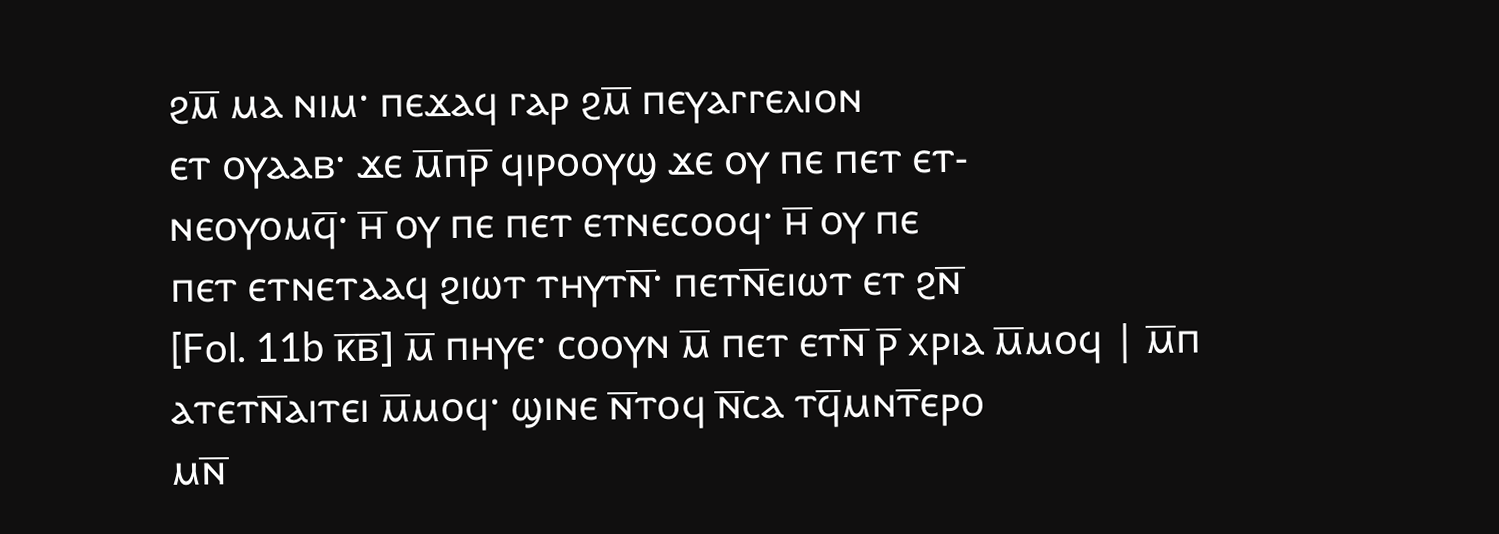ϩⲙ̅ ⲙⲁ ⲛⲓⲙ· ⲡⲉϫⲁϥ ⲅⲁⲣ ϩⲙ̅ ⲡⲉⲩⲁⲅⲅⲉⲗⲓⲟⲛ
ⲉⲧ ⲟⲩⲁⲁⲃ· ϫⲉ ⲙ̅ⲡⲣ̅ ϥⲓⲣⲟⲟⲩϣ ϫⲉ ⲟⲩ ⲡⲉ ⲡⲉⲧ ⲉⲧ‐
ⲛⲉⲟⲩⲟⲙϥ̅· ⲏ̅ ⲟⲩ ⲡⲉ ⲡⲉⲧ ⲉⲧⲛⲉⲥⲟⲟϥ· ⲏ̅ ⲟⲩ ⲡⲉ
ⲡⲉⲧ ⲉⲧⲛⲉⲧⲁⲁϥ ϩⲓⲱⲧ ⲧⲏⲩⲧⲛ̅· ⲡⲉⲧⲛ̅ⲉⲓⲱⲧ ⲉⲧ ϩⲛ̅
[Fol. 11b ⲕ̅ⲃ̅] ⲙ̅ ⲡⲏⲩⲉ· ⲥⲟⲟⲩⲛ ⲙ̅ ⲡⲉⲧ ⲉⲧⲛ̅ ⲣ̅ ⲭⲣⲓⲁ ⲙ̅ⲙⲟϥ | ⲙ̅ⲡ
ⲁⲧⲉⲧⲛ̅ⲁⲓⲧⲉⲓ ⲙ̅ⲙⲟϥ· ϣⲓⲛⲉ ⲛ̅ⲧⲟϥ ⲛ̅ⲥⲁ ⲧϥ̅ⲙⲛⲧ̅ⲉⲣⲟ
ⲙⲛ̅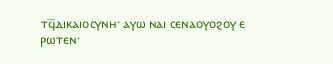ⲧϥ̅ⲇⲓⲕⲁⲓⲟⲥⲩⲛⲏ· ⲁⲩⲱ ⲛⲁⲓ ⲥⲉⲛⲁⲟⲩⲟϩⲟⲩ ⲉ
ⲣⲱⲧⲉⲛ·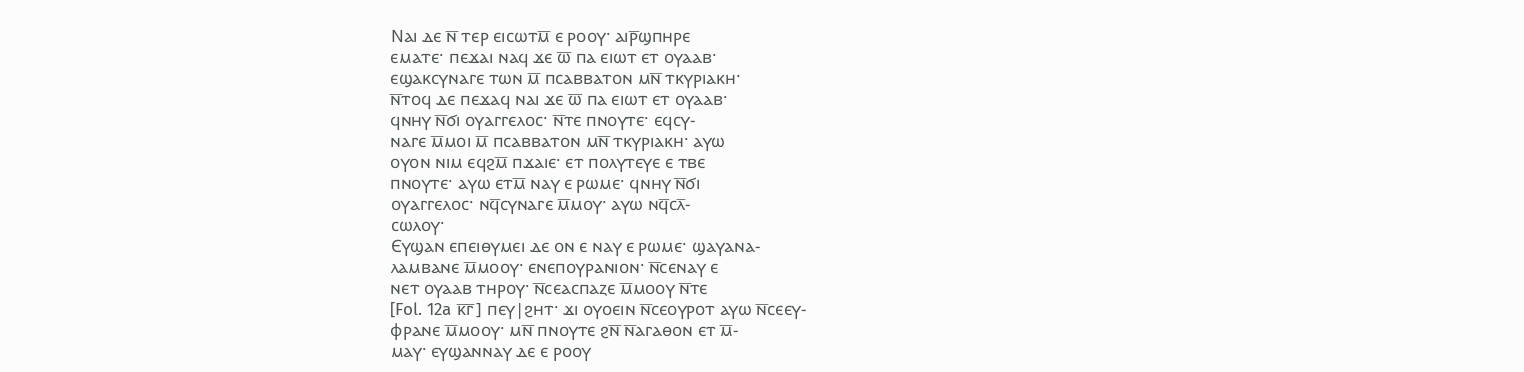Ⲛⲁⲓ ⲇⲉ ⲛ̅ ⲧⲉⲣ ⲉⲓⲥⲱⲧⲙ̅ ⲉ ⲣⲟⲟⲩ· ⲁⲓⲣ̅ϣⲡⲏⲣⲉ
ⲉⲙⲁⲧⲉ· ⲡⲉϫⲁⲓ ⲛⲁϥ ϫⲉ ⲱ̅ ⲡⲁ ⲉⲓⲱⲧ ⲉⲧ ⲟⲩⲁⲁⲃ·
ⲉϣⲁⲕⲥⲩⲛⲁⲅⲉ ⲧⲱⲛ ⲙ̅ ⲡⲥⲁⲃⲃⲁⲧⲟⲛ ⲙⲛ̅ ⲧⲕⲩⲣⲓⲁⲕⲏ·
ⲛ̅ⲧⲟϥ ⲇⲉ ⲡⲉϫⲁϥ ⲛⲁⲓ ϫⲉ ⲱ̅ ⲡⲁ ⲉⲓⲱⲧ ⲉⲧ ⲟⲩⲁⲁⲃ·
ϥⲛⲏⲩ ⲛ̅ϭⲓ ⲟⲩⲁⲅⲅⲉⲗⲟⲥ· ⲛ̅ⲧⲉ ⲡⲛⲟⲩⲧⲉ· ⲉϥⲥⲩ‐
ⲛⲁⲅⲉ ⲙ̅ⲙⲟⲓ ⲙ̅ ⲡⲥⲁⲃⲃⲁⲧⲟⲛ ⲙⲛ̅ ⲧⲕⲩⲣⲓⲁⲕⲏ· ⲁⲩⲱ
ⲟⲩⲟⲛ ⲛⲓⲙ ⲉϥϩⲙ̅ ⲡϫⲁⲓⲉ· ⲉⲧ ⲡⲟⲗⲩⲧⲉⲩⲉ ⲉ ⲧⲃⲉ
ⲡⲛⲟⲩⲧⲉ· ⲁⲩⲱ ⲉⲧⲙ̅ ⲛⲁⲩ ⲉ ⲣⲱⲙⲉ· ϥⲛⲏⲩ ⲛ̅ϭⲓ
ⲟⲩⲁⲅⲅⲉⲗⲟⲥ· ⲛϥ̅ⲥⲩⲛⲁⲅⲉ ⲙ̅ⲙⲟⲩ· ⲁⲩⲱ ⲛϥ̅ⲥⲗ̅‐
ⲥⲱⲗⲟⲩ·
Ⲉⲩϣⲁⲛ ⲉⲡⲉⲓⲑⲩⲙⲉⲓ ⲇⲉ ⲟⲛ ⲉ ⲛⲁⲩ ⲉ ⲣⲱⲙⲉ· ϣⲁⲩⲁⲛⲁ‐
ⲗⲁⲙⲃⲁⲛⲉ ⲙ̅ⲙⲟⲟⲩ· ⲉⲛⲉⲡⲟⲩⲣⲁⲛⲓⲟⲛ· ⲛ̅ⲥⲉⲛⲁⲩ ⲉ
ⲛⲉⲧ ⲟⲩⲁⲁⲃ ⲧⲏⲣⲟⲩ· ⲛ̅ⲥⲉⲁⲥⲡⲁⲍⲉ ⲙ̅ⲙⲟⲟⲩ ⲛ̅ⲧⲉ
[Fol. 12a ⲕ̅ⲅ̅] ⲡⲉⲩ|ϩⲏⲧ· ϫⲓ ⲟⲩⲟⲉⲓⲛ ⲛ̅ⲥⲉⲟⲩⲣⲟⲧ ⲁⲩⲱ ⲛ̅ⲥⲉⲉⲩ‐
ⲫⲣⲁⲛⲉ ⲙ̅ⲙⲟⲟⲩ· ⲙⲛ̅ ⲡⲛⲟⲩⲧⲉ ϩⲛ̅ ⲛ̅ⲁⲅⲁⲑⲟⲛ ⲉⲧ ⲙ̅‐
ⲙⲁⲩ· ⲉⲩϣⲁⲛⲛⲁⲩ ⲇⲉ ⲉ ⲣⲟⲟⲩ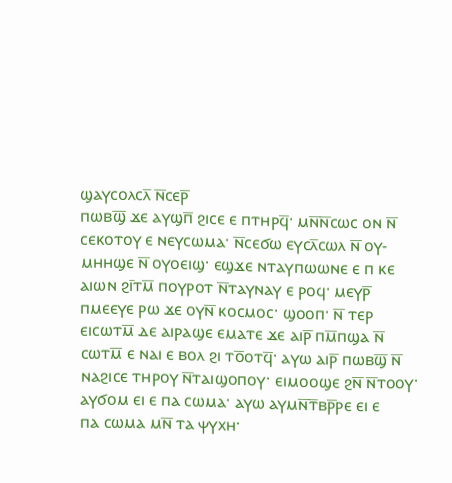ϣⲁⲩⲥⲟⲗⲥⲗ̅ ⲛ̅ⲥⲉⲣ̅
ⲡⲱⲃϣ̅ ϫⲉ ⲁⲩϣⲡ̅ ϩⲓⲥⲉ ⲉ ⲡⲧⲏⲣϥ̅· ⲙⲛ̅ⲛ̅ⲥⲱⲥ ⲟⲛ ⲛ̅
ⲥⲉⲕⲟⲧⲟⲩ ⲉ ⲛⲉⲩⲥⲱⲙⲁ· ⲛ̅ⲥⲉϭⲱ ⲉⲩⲥⲗ̅ⲥⲱⲗ ⲛ̅ ⲟⲩ‐
ⲙⲏⲏϣⲉ ⲛ̅ ⲟⲩⲟⲉⲓϣ· ⲉϣϫⲉ ⲛⲧⲁⲩⲡⲱⲱⲛⲉ ⲉ ⲡ ⲕⲉ
ⲁⲓⲱⲛ ϩⲓ̅ⲧⲙ̅ ⲡⲟⲩⲣⲟⲧ ⲛ̅ⲧⲁⲩⲛⲁⲩ ⲉ ⲣⲟϥ· ⲙⲉⲩⲣ̅
ⲡⲙⲉⲉⲩⲉ ⲣⲱ ϫⲉ ⲟⲩⲛ̅ ⲕⲟⲥⲙⲟⲥ· ϣⲟⲟⲡ· ⲛ̅ ⲧⲉⲣ
ⲉⲓⲥⲱⲧⲙ̅ ⲇⲉ ⲁⲓⲣⲁϣⲉ ⲉⲙⲁⲧⲉ ϫⲉ ⲁⲓⲣ̅ ⲡⲙ̅ⲡϣⲁ ⲛ̅
ⲥⲱⲧⲙ̅ ⲉ ⲛⲁⲓ ⲉ ⲃⲟⲗ ϩⲓ ⲧⲟ̅ⲟⲧϥ̅· ⲁⲩⲱ ⲁⲓⲣ̅ ⲡⲱⲃϣ̅ ⲛ̅
ⲛⲁϩⲓⲥⲉ ⲧⲏⲣⲟⲩ ⲛ̅ⲧⲁⲓϣⲟⲡⲟⲩ· ⲉⲓⲙⲟⲟϣⲉ ϩⲛ̅ ⲛ̅ⲧⲟⲟⲩ·
ⲁⲩϭⲟⲙ ⲉⲓ ⲉ ⲡⲁ ⲥⲱⲙⲁ· ⲁⲩⲱ ⲁⲩⲙⲛ̅ⲧ̅ⲃⲣ̅ⲣⲉ ⲉⲓ ⲉ
ⲡⲁ ⲥⲱⲙⲁ ⲙⲛ̅ ⲧⲁ ⲯⲩⲭⲏ·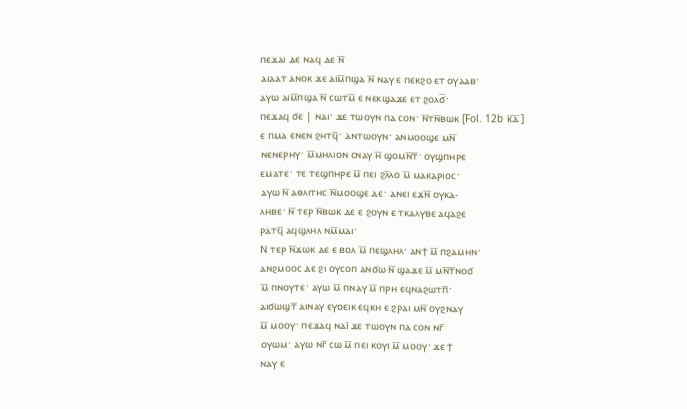ⲡⲉϫⲁⲓ ⲇⲉ ⲛⲁϥ ⲇⲉ ⲛ̅
ⲁⲓⲁⲁⲧ ⲁⲛⲟⲕ ϫⲉ ⲁⲓⲙ̅ⲡϣⲁ ⲛ̅ ⲛⲁⲩ ⲉ ⲡⲉⲕϩⲟ ⲉⲧ ⲟⲩⲁⲁⲃ·
ⲁⲩⲱ ⲁⲓⲙ̅ⲡϣⲁ ⲛ̅ ⲥⲱⲧⲙ̅ ⲉ ⲛⲉⲕϣⲁϫⲉ ⲉⲧ ϩⲟⲗϭ̅·
ⲡⲉϫⲁϥ ϭⲉ | ⲛⲁⲓ· ϫⲉ ⲧⲱⲟⲩⲛ ⲡⲁ ⲥⲟⲛ· ⲛ̅ⲧⲛ̅ⲃⲱⲕ [Fol. 12b ⲕ̅ⲇ̅]
ⲉ ⲡⲙⲁ ⲉⲛⲉⲛ ϩⲏⲧϥ̅· ⲁⲛⲧⲱⲟⲩⲛ· ⲁⲛⲙⲟⲟϣⲉ ⲙⲛ̅
ⲛⲉⲛⲉⲣⲏⲩ· ⲙ̅ⲙⲏⲗⲓⲟⲛ ⲥⲛⲁⲩ ⲏ̅ ϣⲟⲙⲛ̅ⲧ̅· ⲟⲩϣⲡⲏⲣⲉ
ⲉⲙⲁⲧⲉ· ⲧⲉ ⲧⲉϣⲡⲏⲣⲉ ⲙ̅ ⲡⲉⲓ ϩⲗ̅ⲗⲟ ⲙ̅ ⲙⲁⲕⲁⲣⲓⲟⲥ·
ⲁⲩⲱ ⲛ̅ ⲁⲑⲗⲓⲧⲏⲥ ⲛ̅ⲙⲟⲟϣⲉ ⲇⲉ· ⲁⲛⲉⲓ ⲉϫⲛ̅ ⲟⲩⲕⲁ‐
ⲗⲏⲃⲉ· ⲛ̅ ⲧⲉⲣ ⲛ̅ⲃⲱⲕ ⲇⲉ ⲉ ϩⲟⲩⲛ ⲉ ⲧⲕⲁⲗⲩⲃⲉ ⲁϥⲁϩⲉ
ⲣⲁⲧϥ̅ ⲁϥϣⲗⲏⲗ ⲛⲙ̅ⲙⲁⲓ·
Ⲛ ⲧⲉⲣ ⲛ̅ϫⲱⲕ ⲇⲉ ⲉ ⲃⲟⲗ ⲙ̅ ⲡⲉϣⲗⲏⲗ· ⲁⲛϯ ⲙ̅ ⲡϩⲁⲙⲏⲛ·
ⲁⲛϩⲙⲟⲟⲥ ⲇⲉ ϩⲓ ⲟⲩⲥⲟⲡ ⲁⲛϭⲱ ⲛ̅ ϣⲁϫⲉ ⲙ̅ ⲙⲛ̅ⲧ̅ⲛⲟϭ
ⲙ̅ ⲡⲛⲟⲩⲧⲉ· ⲁⲩⲱ ⲙ̅ ⲡⲛⲁⲩ ⲙ̅ ⲡⲣⲏ ⲉϥⲛⲁϩⲱⲧⲡ̅·
ⲁⲓϭⲱϣⲧ̅ ⲁⲓⲛⲁⲩ ⲉⲩⲟⲉⲓⲕ ⲉϥⲕⲏ ⲉ ϩⲣⲁⲓ ⲙⲛ̅ ⲟⲩϩⲛⲁⲩ
ⲙ̅ ⲙⲟⲟⲩ· ⲡⲉϫⲁϥ ⲛⲁⲓ̅ ϫⲉ ⲧⲱⲟⲩⲛ ⲡⲁ ⲥⲟⲛ ⲛⲅ̅
ⲟⲩⲱⲙ· ⲁⲩⲱ ⲛⲅ̅ ⲥⲱ ⲙ̅ ⲡⲉⲓ ⲕⲟⲩⲓ ⲙ̅ ⲙⲟⲟⲩ· ϫⲉ ϯ
ⲛⲁⲩ ⲉ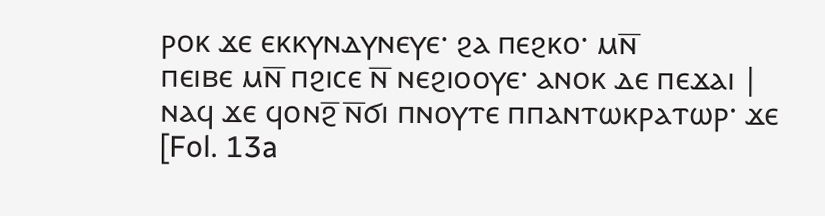ⲣⲟⲕ ϫⲉ ⲉⲕⲕⲩⲛⲇⲩⲛⲉⲩⲉ· ϩⲁ ⲡⲉϩⲕⲟ· ⲙⲛ̅
ⲡⲉⲓⲃⲉ ⲙⲛ̅ ⲡϩⲓⲥⲉ ⲛ̅ ⲛⲉϩⲓⲟⲟⲩⲉ· ⲁⲛⲟⲕ ⲇⲉ ⲡⲉϫⲁⲓ |
ⲛⲁϥ ϫⲉ ϥⲟⲛϩ̅ ⲛ̅ϭⲓ ⲡⲛⲟⲩⲧⲉ ⲡⲡⲁⲛⲧⲱⲕⲣⲁⲧⲱⲣ· ϫⲉ [Fol. 13a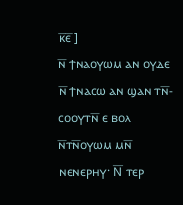ⲕ̅ⲉ̅]
ⲛ̅ ϯⲛⲁⲟⲩⲱⲙ ⲁⲛ ⲟⲩⲇⲉ ⲛ̅ ϯⲛⲁⲥⲱ ⲁⲛ ϣⲁⲛ ⲧⲛ̅‐
ⲥⲟⲟⲩⲧⲛ̅ ⲉ ⲃⲟⲗ ⲛ̅ⲧⲛ̅ⲟⲩⲱⲙ ⲙⲛ̅ ⲛⲉⲛⲉⲣⲏⲩ· Ⲛ̅ ⲧⲉⲣ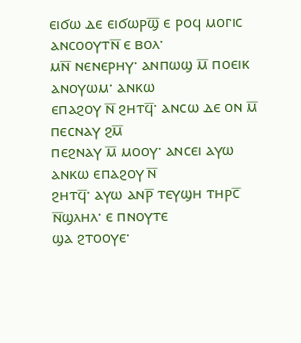ⲉⲓϭⲱ ⲇⲉ ⲉⲓϭⲱⲣϣ̅ ⲉ ⲣⲟϥ ⲙⲟⲅⲓⲥ ⲁⲛⲥⲟⲟⲩⲧⲛ̅ ⲉ ⲃⲟⲗ·
ⲙⲛ̅ ⲛⲉⲛⲉⲣⲏⲩ· ⲁⲛⲡⲱϣ ⲙ̅ ⲡⲟⲉⲓⲕ ⲁⲛⲟⲩⲱⲙ· ⲁⲛⲕⲱ
ⲉⲡⲁϩⲟⲩ ⲛ̅ ϩⲏⲧϥ̅· ⲁⲛⲥⲱ ⲇⲉ ⲟⲛ ⲙ̅ ⲡⲉⲥⲛⲁⲩ ϩⲙ̅
ⲡⲉϩⲛⲁⲩ ⲙ̅ ⲙⲟⲟⲩ· ⲁⲛⲥⲉⲓ ⲁⲩⲱ ⲁⲛⲕⲱ ⲉⲡⲁϩⲟⲩ ⲛ̅
ϩⲏⲧϥ̅· ⲁⲩⲱ ⲁⲛⲣ̅ ⲧⲉⲩϣⲏ ⲧⲏⲣⲥ̅ ⲛ̅ϣⲗⲏⲗ· ⲉ ⲡⲛⲟⲩⲧⲉ
ϣⲁ ϩⲧⲟⲟⲩⲉ·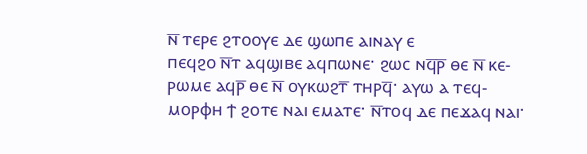ⲛ̅ ⲧⲉⲣⲉ ϩⲧⲟⲟⲩⲉ ⲇⲉ ϣⲱⲡⲉ ⲁⲓⲛⲁⲩ ⲉ
ⲡⲉϥϩⲟ ⲛ̅ⲧ ⲁϥϣⲓⲃⲉ ⲁϥⲡⲱⲛⲉ· ϩⲱⲥ ⲛϥ̅ⲣ̅ ⲑⲉ ⲛ̅ ⲕⲉ‐
ⲣⲱⲙⲉ ⲁϥⲣ̅ ⲑⲉ ⲛ̅ ⲟⲩⲕⲱϩⲧ̅ ⲧⲏⲣϥ̅· ⲁⲩⲱ ⲁ ⲧⲉϥ‐
ⲙⲟⲣⲫⲏ ϯ ϩⲟⲧⲉ ⲛⲁⲓ ⲉⲙⲁⲧⲉ· ⲛ̅ⲧⲟϥ ⲇⲉ ⲡⲉϫⲁϥ ⲛⲁⲓ·